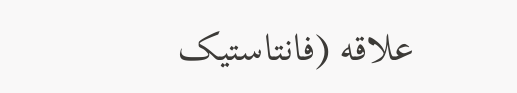علاقه (فانتاستیک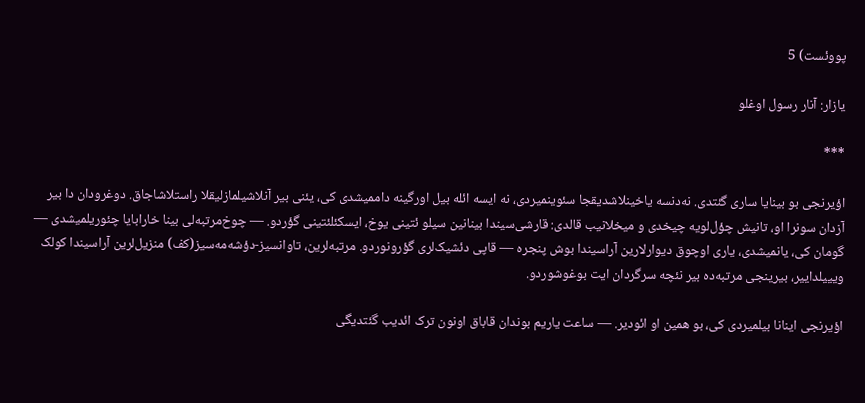پووئست) 5

یازار: آنار رسول اوغلو

***

اؤیرنجی بو بینایا ساری گئتدی. نه‌دنسه یاخینلاشدیقجا سئوینمیردی، نه ایسه ائله بیل اورگینه داممیشدی کی، یئنی بیر آنلاشیلمازلیقلا راستلاشا‌جاق. دوغرودان دا بیر آزدان سونرا او، تانیش چؤل‌لویه چیخدی و میخلانیب قالدی: قارشی‌سیندا بینانین سیلو ئتینی یوخ، ایسکئلئتینی گؤردو. — چوخ‌مرتبه‌لی بینا خارابایا چئوریلمیشدی — گومان کی، یانمیشدی، یاری اوچوق دیوارلارین آراسیندا بوش پنجره — قاپی دئشیک‌لری گؤرونوردو. مرتبه‌لرین، تاوانسیز-دؤشه‌مه‌سیز(کف) منزیل‌لرین آراسیندا کولک ویییلداییر، بیرینجی مرتبه‌ده بیر نئچه سرگردان ایت بوغوشوردو.

اؤیرنجی اینانا بیلمیردی کی، بو همین او ائودیر. — ساعت یاریم بوندان قاباق اونون ترک ائدیب گئتدیگی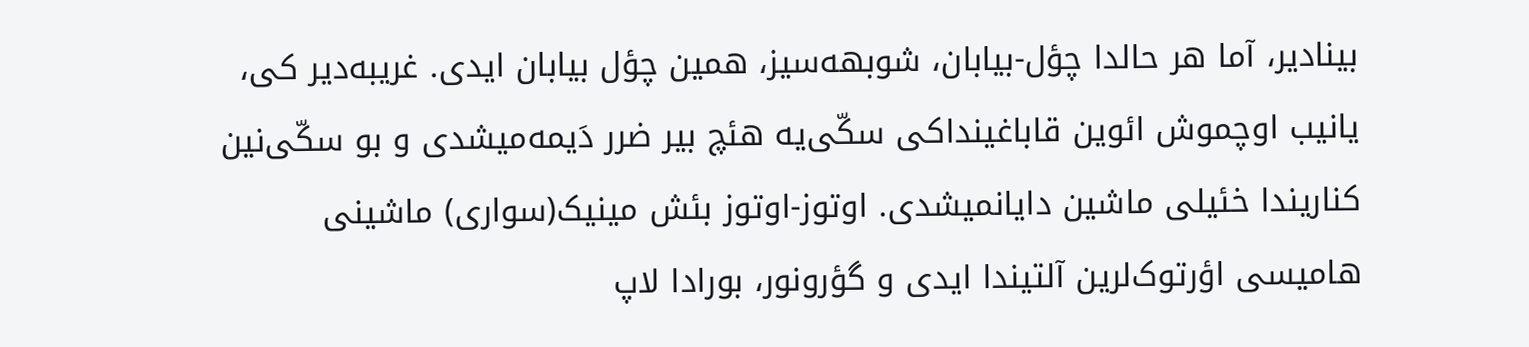بینا‌دیر، آما هر حالدا چؤل-بیابان، شوبهه‌سیز، همین چؤل بیابان ایدی. غریبه‌دیر کی، یانیب اوچموش ائوین قاباغینداکی سکّی‌یه هئچ بیر ضرر دَیمه‌میشدی و بو سکّی‌نین کناریندا خئیلی ماشین دایانمیشدی. اوتوز-اوتوز بئش مینیک(سواری) ماشینی هامیسی اؤرتوک‌لرین آلتیندا ایدی و گؤرونور، بورادا لاپ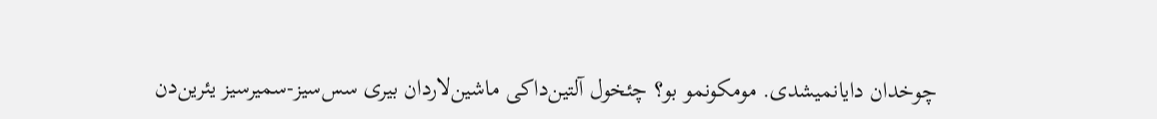چوخدان دایانمیشدی. مومکونمو بو؟ چئخول آلتین‌داکی ماشین‌لاردان بیری سس‌سیز-سمیرسیز یئرین‌دن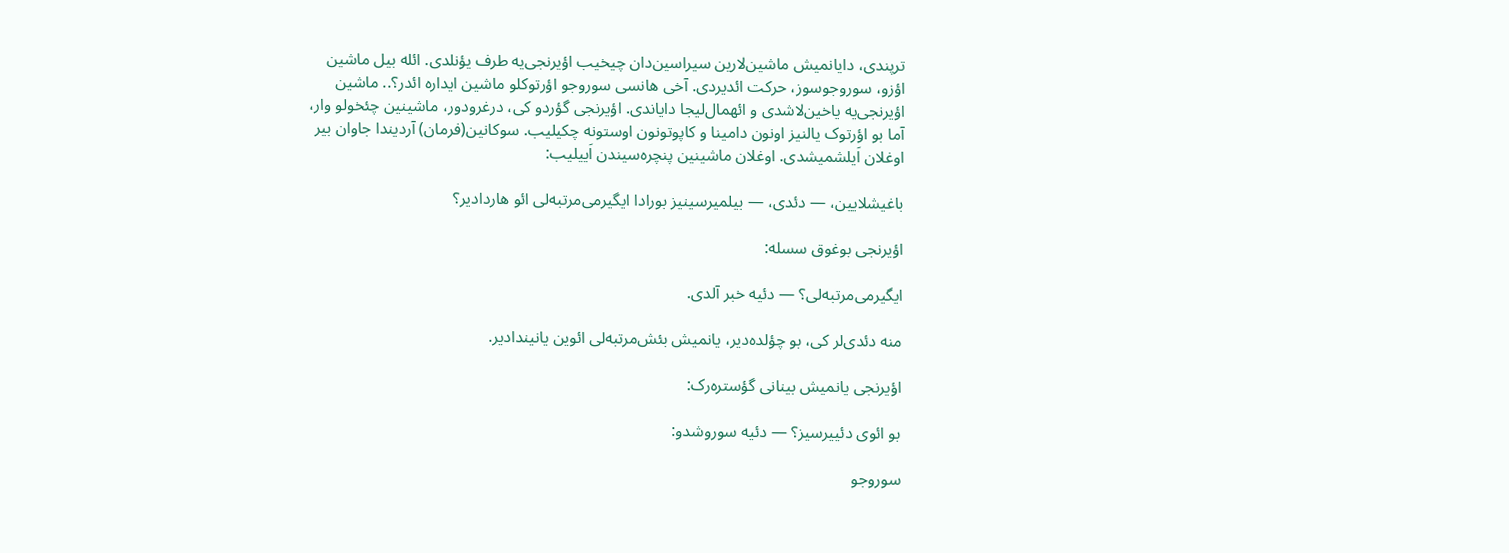ترپندی، دایانمیش ماشین‌لارین سیراسین‌دان چیخیب اؤیرنجی‌یه طرف یؤنلدی. ائله بیل ماشین اؤزو، سوروجوسوز، حرکت ائدیردی. آخی هانسی سوروجو اؤرتوکلو ماشین ایداره ائدر؟.. ماشین اؤیرنجی‌یه یاخین‌لاشدی و ائهمال‌لیجا دایاندی. اؤیرنجی گؤردو کی، درغرودور، ماشینین چئخولو وار، آما بو اؤرتوک یالنیز اونون دامینا و کاپوتونون اوستونه چکیلیب. سوکانین(فرمان) آردیندا جاوان بیر اوغلان اَیلشمیشدی. اوغلان ماشینین پنچره‌سیندن اَییلیب:

باغیشلایین، — دئدی، — بیلمیرسینیز بورادا ایگیرمی‌مرتبه‌لی ائو هاردا‌دیر؟

اؤیرنجی بوغوق سسله:

ایگیرمی‌مرتبه‌لی؟ — دئیه خبر آلدی.

منه دئدی‌لر کی، بو چؤلده‌دیر، یانمیش بئش‌مرتبه‌لی ائوین یانیندا‌دیر.

اؤیرنجی یانمیش بینانی گؤستره‌رک:

بو ائوی دئییرسیز؟ — دئیه سوروشدو:

سوروجو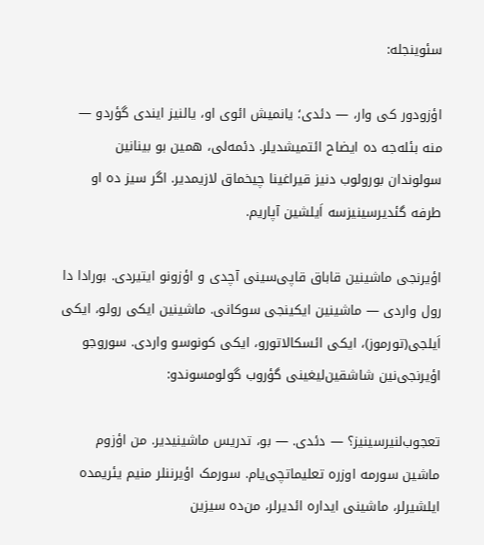سئوینجله:

اؤزودور کی وار، — دئدی؛ یانمیش ائوی او، یالنیز ایندی گؤردو — منه بئله‌جه ده ایضاح ائتمیشدیلر. دئمه‌لی، همین بو بینانین سولوندان بورولوب دنیز قیراغینا چیخماق لازیمدیر. اگر سیز ده او طرفه گئدیرسینیزسه اَیلشین آپاریم.

اؤیرنجی ماشینین قاباق قاپی‌سینی آچدی و اؤزونو ایتیردی. بورادا دا رول واردی — ماشینین ایکینجی سوکانی. ماشینین ایکی رولو، ایکی اَیلجی(تورموز)، ایکی ائسکالاتورو، ایکی کونوسو واردی. سوروجو اؤیرنجی‌نین شاشقین‌لیغینی گؤروب گولومسوندو:

تعجوب‌لنیرسینیز؟ — دئدی. — بو، تدریس ماشینیدیر. من اؤزوم ماشین سورمه اوزره تعلیماتچی‌یام. سورمک اؤیرننلر منیم یئریمده ایلشیرلر، ماشینی ایداره ائدیرلر، من‌ده سیزین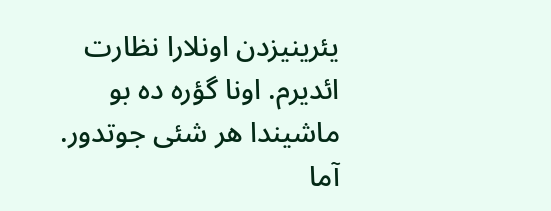یئرینیزدن اونلارا نظارت ائدیرم. اونا گؤره ده بو ماشیندا هر شئی جوتدور. آما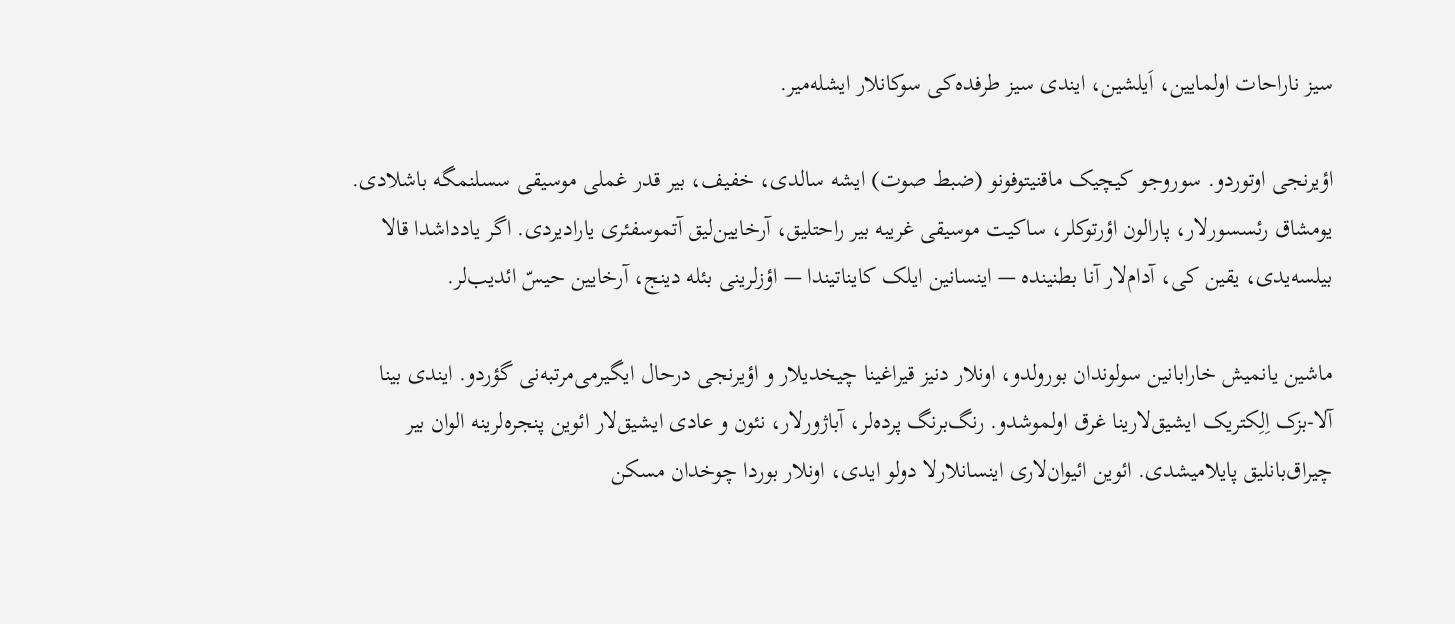سیز ناراحات اولمایین، اَیلشین، ایندی سیز طرفده‌کی سوکانلار ایشله‌میر.

اؤیرنجی اوتوردو. سوروجو کیچیک ماقنیتوفونو (ضبط صوت) ایشه سالدی، خفیف، بیر قدر غملی موسیقی سسلنمگه باشلادی. یومشاق رئسسورلار، پارالون اؤرتوکلر، ساکیت موسیقی غریبه بیر راحتلیق، آرخایین‌لیق آتموسفئری یارادیردی. اگر یادداشدا قالا بیلسه‌یدی، یقین کی، آدام‌لار آنا بطنینده — اینسانین ایلک کایناتیندا — اؤزلرینی بئله دینج، آرخایین حیسّ ائدیب‌لر.

ماشین یانمیش خارابانین سولوندان بورولدو، اونلار دنیز قیراغینا چیخدیلار و اؤیرنجی درحال ایگیرمی‌مرتبه‌نی گؤردو. ایندی بینا آلا-بزک اِلِکتریک ایشیق‌لارینا غرق اولموشدو. رنگ‌برنگ پرده‌لر، آباژورلار، نئون و عادی ایشیق‌لار ائوین پنجره‌لرینه الوان بیر چیراق‌بانلیق پایلامیشدی. ائوین ائیوان‌لاری اینسانلارلا دولو ایدی، اونلار بوردا چوخدان مسکن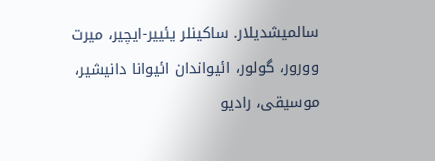سالمیشدیلار. ساکینلر یئییر-ایچیر، میرت وورور، گولور، ائیواندان ائیوانا دانیشیر، موسیقی، رادیو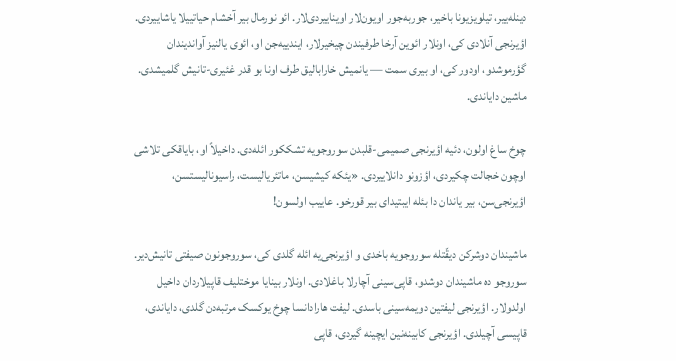دینله‌ییر، تیلویزیونا باخیر، جوربه‌جور اویون‌لار اویناییردی‌لار. ائو نورمال بیر آخشام حیاتییلا یاشاییردی. اؤیرنجی آنلادی کی، اونلار ائوین آرخا طرفیندن چیخیرلار، ایندییه‌جن او، ائوی یالنیز آواندیندان گؤرموشدو، اودور کی، او بیری سمت — یانمیش خارابا‌لیق طرف اونا بو قدر غئیری-تانیش گلمیشدی. ماشین دایاندی.

چوخ ساغ اولون، دئیه اؤیرنجی صمیمی-قلبدن سوروجویه تشککور ائله‌دی. داخیلاً او، بایاقکی تلاشی اوچون خجالت چکیردی، اؤزونو دانلاییردی. «یئکه کیشیسن، ماتئریالیست، راسیونالیستسن، اؤیرنجی‌سن، بیر یاندان دا بئله ایبتیدای بیر قورخو. عاییب اولسون!

ماشیندان دوشرکن دیقّتله سوروجویه باخدی و اؤیرنجی‌یه ائله گلدی کی، سوروجونون صیفتی تانیش‌دیر. سوروجو ده ماشیندان دوشدو، قاپی‌سینی آچارلا باغلادی. اونلار بینایا موختلیف قاپیلاردان داخیل اولدولار. اؤیرنجی لیفتین دویمه‌سینی باسدی. لیفت هارا‌دانسا چوخ یوکسک مرتبه‌دن گلدی، دایاندی، قاپیسی آچیلدی. اؤیرنجی کابینه‌نین ایچینه گیردی، قاپی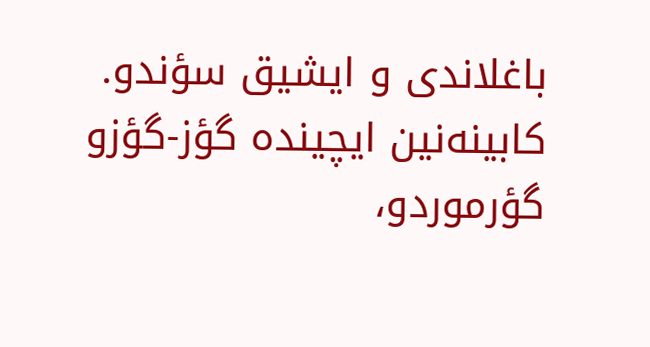باغلاندی و ایشیق سؤندو. کابینه‌نین ایچینده گؤز-گؤزو گؤرموردو،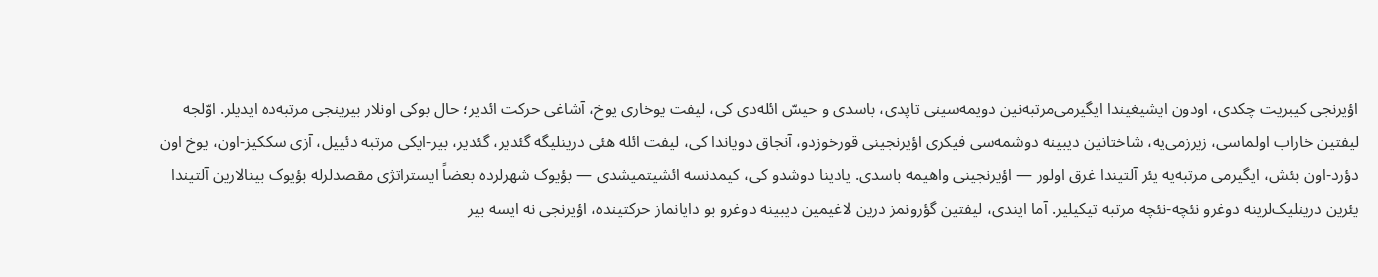اؤیرنجی کیبریت چکدی، اودون ایشیغیندا ایگیرمی‌مرتبه‌نین دویمه‌سینی تاپدی، باسدی و حیسّ ائله‌دی کی، لیفت یوخاری یوخ، آشاغی حرکت ائدیر؛ حال بوکی اونلار بیرینجی مرتبه‌ده ایدیلر. اوّلجه لیفتین خاراب اولماسی، زیرزمی‌یه، شاختانین دیبینه دوشمه‌سی فیکری اؤیرنجینی قورخوزدو، آنجاق دویاندا کی، لیفت ائله هئی درینلیگه گئدیر، گئدیر، بیر-ایکی مرتبه دئییل، آزی سککیز-اون، یوخ اون دؤرد-اون بئش، ایگیرمی مرتبه‌یه یئر آلتیندا غرق اولور — اؤیرنجینی واهیمه باسدی. یادینا دوشدو کی، کیمدنسه ائشیتمیشدی — بؤیوک شهرلرده بعضاً ایستراتژی مقصدلرله بؤیوک بینا‌لارین آلتیندا یئرین درینلیک‌لرینه دوغرو نئچه-نئچه مرتبه تیکیلیر. آما ایندی، لیفتین گؤرونمز درین لاغیمین دیبینه دوغرو بو دایانماز حرکتینده، اؤیرنجی نه ایسه بیر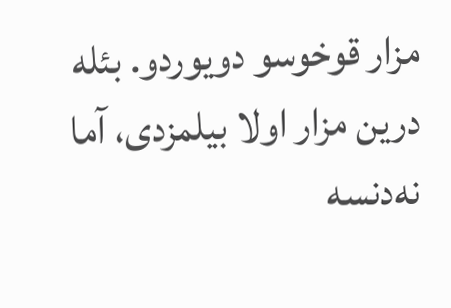مزار قوخوسو دویوردو. بئله درین مزار اولا بیلمزدی، آما نه‌دنسه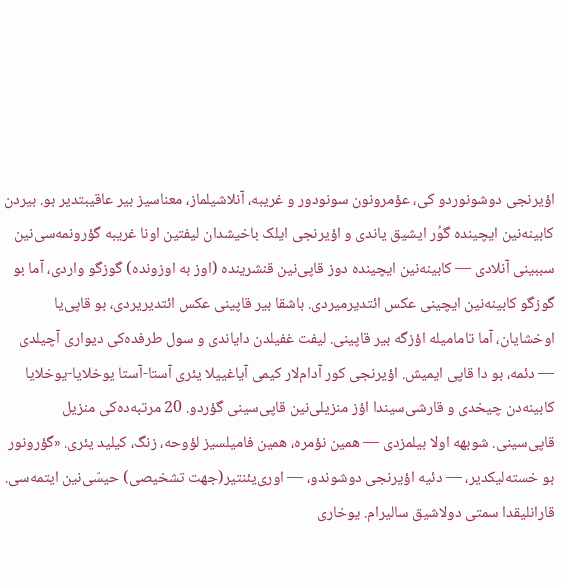اؤیرنجی دوشونوردو کی، عؤمرونون سونودور و غریبه، آنلاشیلماز، معنا‌سیز بیر عاقیبتدیر بو. بیردن کابینه‌نین ایچینده گوُر ایشیق یاندی و اؤیرنجی ایلک باخیشدان لیفتین اونا غریبه گؤرونمه‌سی‌نین سببینی آنلادی — کابینه‌نین ایچینده دوز قاپی‌نین قنشرینده (اوز به اوزونده) گوزگو واردی، آما بو گوزگو کابینه‌نین ایچینی عکس ائتدیرمیردی. باشقا بیر قاپینی عکس ائتدیریردی، بو قاپی‌یا اوخشایان، آما تامامیله اؤزگه بیر قاپینی. لیفت غفیلدن دایاندی و سول طرفده‌کی دیواری آچیلدی — دئمه، بو دا قاپی ایمیش. اؤیرنجی کور آدام‌لار کیمی آیاغییلا یئری آستا-آستا یوخلایا-یوخلایا کابینه‌دن چیخدی و قارشی‌سیندا اؤز منزیلی‌نین قاپی‌سینی گؤردو. 20 مرتبه‌ده‌کی منزیل قاپی‌سینی. شوبهه اولا بیلمزدی — همین نؤمره، همین فامیلسیز لؤوحه، زنگ، کیلید یئری. «گؤرونور بو خسته‌لیکدیر، — دئیه اؤیرنجی دوشوندو، — اوری‌یئنتیر(جهت تشخیصی) حیسّی‌نین ایتمه‌سی. قارانلیقدا سمتی دولاشیق سالیرام. یوخاری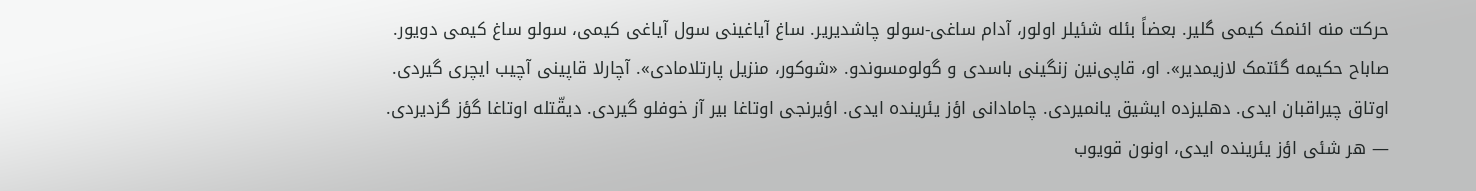حرکت منه ائنمک کیمی گلیر. بعضاً بئله شئیلر اولور، آدام ساغی-سولو چاشدیریر. ساغ آیاغینی سول آیاغی کیمی، سولو ساغ کیمی دویور. صاباح حکیمه گئتمک لازیمدیر». او، قاپی‌نین زنگینی باسدی و گولومسوندو. «شوکور، منزیل پارتلامادی». آچارلا قاپینی آچیب ایچری گیردی. اوتاق چیراقبان ایدی. دهلیزده ایشیق یانمیردی. چاما‌دانی اؤز یئرینده ایدی. اؤیرنجی اوتاغا بیر آز خوفلو گیردی. دیقّتله اوتاغا گؤز گزدیردی. — هر شئی اؤز یئرینده ایدی، اونون قویوب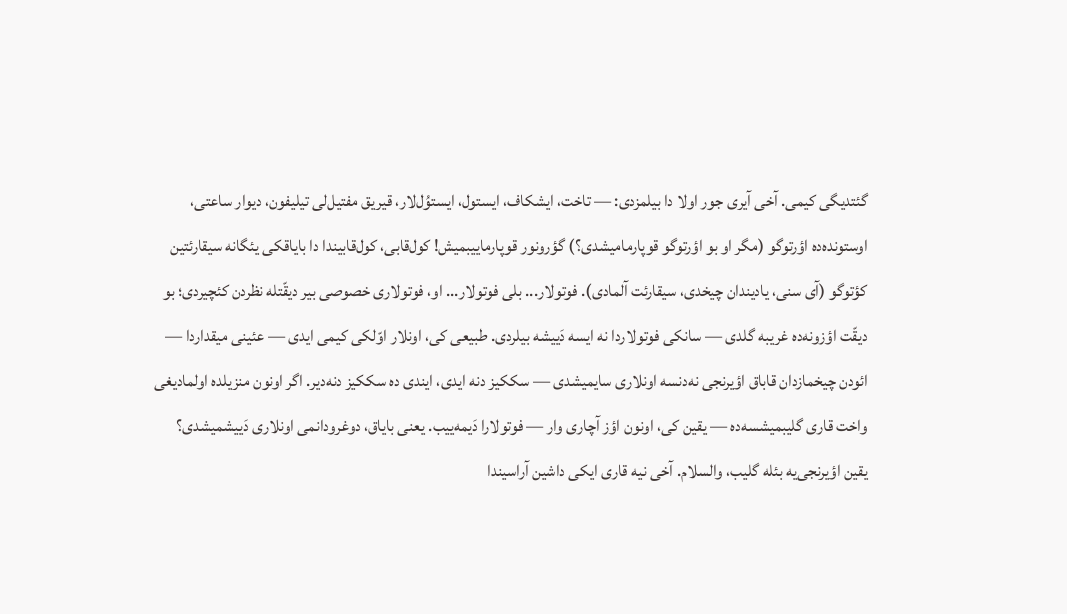گئتدیگی کیمی. آخی آیری جور اولا دا بیلمزدی: — تاخت، ایشکاف، ایستول، ایستوُل‌لار، قیریق مفتیل‌لی تیلیفون، دیوار ساعتی، اوستونده‌ده اؤرتوگو (مگر او بو اؤرتوگو قوپارمامیشدی؟) گؤرونور قوپارماییبمیش! کول‌قابی، کول‌قابیندا دا بایاقکی یئگانه سیقارئتین کؤتوگو (آی سنی، یادیندان چیخدی، سیقارئت آلمادی). فوتولار... بلی فوتولار... او، فوتولاری خصوصی بیر دیقّتله نظردن کئچیردی؛ بو دیقّت اؤزونه‌ده غریبه گلدی — سانکی فوتولاردا نه ایسه دَییشه بیلردی. طبیعی کی، اونلار اوّلکی کیمی ایدی — عئینی میقداردا — ائودن چیخمازدان قاباق اؤیرنجی نه‌دنسه اونلاری سایمیشدی — سککیز دنه ایدی، ایندی ده سککیز دنه‌دیر. اگر اونون منزیلده اولمادیغی واخت قاری گلیبمیشسه‌ده — یقین کی، اونون اؤز آچاری وار — فوتولارا دَیمه‌ییب. یعنی بایاق، دوغرودانمی اونلاری دَییشمیشدی؟ یقین اؤیرنجی‌یه بئله گلیب، والسلام. آخی نیه قاری ایکی داشین آراسیندا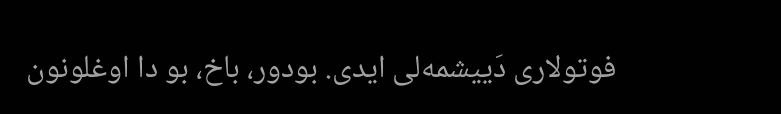فوتولاری دَییشمه‌لی ایدی. بودور، باخ، بو دا اوغلونون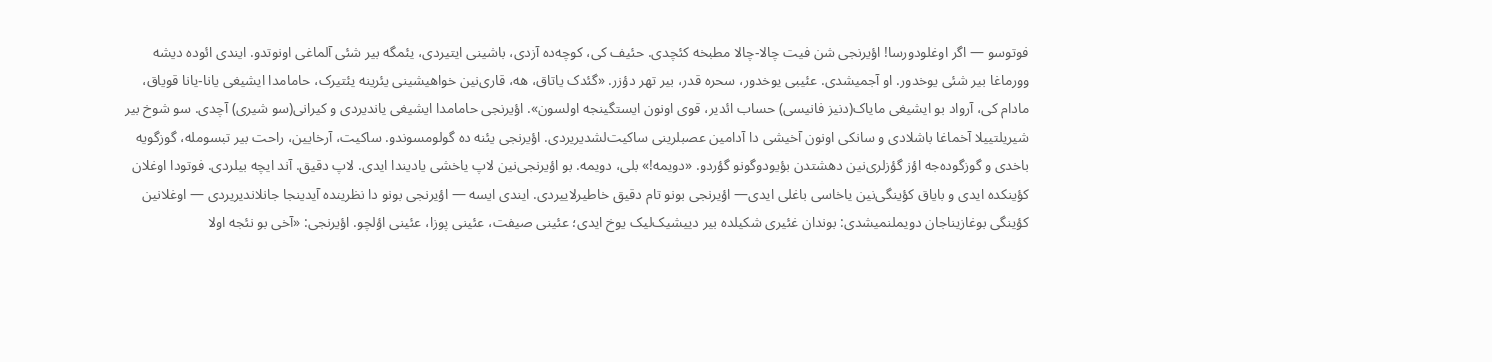فوتوسو — اگر اوغلودورسا! اؤیرنجی شن فیت چالا-چالا مطبخه کئچدی. حئیف کی، کوچه‌ده آزدی، باشینی ایتیردی، یئمگه بیر شئی آلماغی اونوتدو. ایندی ائوده دیشه وورماغا بیر شئی یوخدور. او آجمیشدی. عئیبی یوخدور، سحره قدر، بیر تهر دؤزر. «گئدک یاتاق، هه، قاری‌نین خواهیشینی یئرینه یئتیرک، حامامدا ایشیغی یانا-یانا قویاق، مادام کی، آرواد بو ایشیغی مایاک(دنیز فانیسی) حساب ائدیر، قوی اونون ایستگینجه اولسون». اؤیرنجی حامامدا ایشیغی یاندیردی و کیرانی(سو شیری) آچدی. سو شوخ بیر شیریلتییلا آخماغا باشلادی و سانکی اونون آخیشی دا آدامین عصبلرینی ساکیت‌لشدیریردی. اؤیرنجی یئنه ده گولومسوندو. ساکیت، آرخایین، راحت بیر تبسومله، گوزگویه باخدی و گوزگوده‌جه اؤز گؤزلری‌نین دهشتدن بؤیودوگونو گؤردو. «دویمه!» بلی، دویمه. بو اؤیرنجی‌نین لاپ یاخشی یادیندا ایدی. لاپ دقیق. آند ایچه بیلردی. فوتودا اوغلان کؤینکده ایدی و بایاق کؤینگی‌نین یاخاسی باغلی ایدی— اؤیرنجی بونو تام دقیق خاطیرلاییردی. ایندی ایسه — اؤیرنجی بونو دا نظرینده آیدینجا جانلاندیریردی — اوغلانین کؤینگی بوغازیناجان دویملنمیشدی: بوندان غئیری شکیلده بیر دییشیک‌لیک یوخ ایدی؛ عئینی صیفت، عئینی پوزا، عئینی اؤلچو. اؤیرنجی: «آخی بو نئجه اولا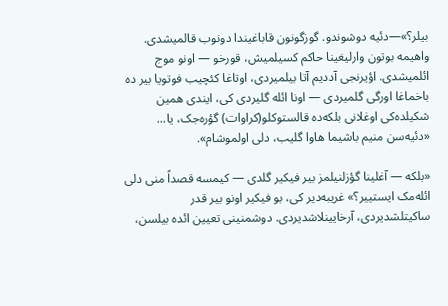بیلر؟»—دئیه دوشوندو. گوزگونون قاباغیندا دونوب قالمیشدی. واهیمه بوتون وارلیغینا حاکم کسیلمیش، قورخو — اونو موج ائلمیشدی. اؤیرنجی آددیم آتا بیلمیردی، اوتاغا کئچیب فوتویا بیر ده باخماغا اورگی گلمیردی — اونا ائله گلیردی کی، ایندی همین شکیلده‌کی اوغلانی بلکه‌ده قالستوکلو(کراوات) گؤره‌جک، یا... «دئیه‌سن منیم باشیما هاوا گلیب، دلی اولموشام».

«بلکه — آغلینا گؤزلنیلمز بیر فیکیر گلدی — کیمسه قصداً منی دلی ائله‌مک ایستییر؟» غریبه‌دیر کی، بو فیکیر اونو بیر قدر ساکیتلشدیردی، آرخایینلاشدیردی. دوشمنینی تعیین ائده بیلسن،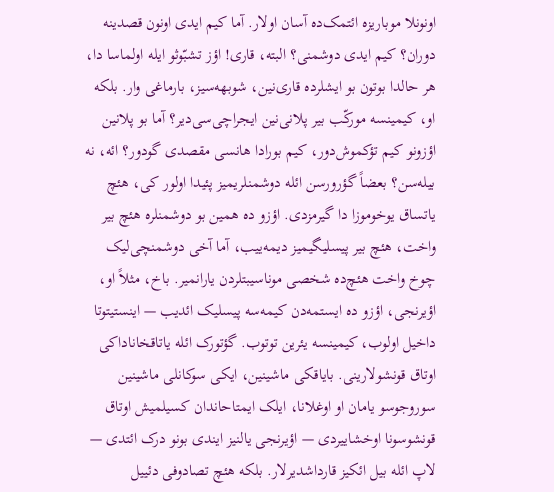اونونلا موباریزه ائتمک‌ده آسان اولار. آما کیم ایدی اونون قصدینه دوران؟ کیم ایدی دوشمنی؟ البته، قاری! اؤز تشبّوثو ایله اولماسا دا، هر حالدا بوتون بو ایشلرده قاری‌نین، شوبهه‌سیز، بارماغی وار. بلکه او، کیمینسه مورکّب بیر پلانی‌نین ایجراچی‌سی‌دیر؟ آما بو پلانین اؤزونو کیم تؤکموش‌دور، کیم بورادا هانسی مقصدی گودور؟ ائه، نه بیله‌سن؟ بعضاً گؤرورسن ائله دوشمنلریمیز پئیدا اولور کی، هئچ یاتساق یوخوموزا دا گیرمزدی. اؤزو ده همین بو دوشمنلره هئچ بیر واخت، هئچ بیر پیسلیگیمیز دیمه‌ییب، آما آخی دوشمنچی‌لیک چوخ واخت هئچ‌ده شخصی موناسیبتلردن یارانمیر. باخ، مثلاً او، اؤیرنجی، اؤزو ده ایستمه‌دن کیمه‌سه پیسلیک ائدیب — اینستیتوتا داخیل اولوب، کیمینسه یئرین توتوب. گؤتورک ائله یاتاقخانا‌داکی اوتاق قونشولارینی. بایاقکی ماشینین، ایکی سوکانلی ماشینین سوروجوسو یامان او اوغلانا، ایلک ایمتاحاندان کسیلمیش اوتاق قونشوسونا اوخشاییردی — اؤیرنجی یالنیز ایندی بونو درک ائتدی — لاپ ائله بیل ائکیز قارداشدیرلار. بلکه هئچ تصادوفی دئییل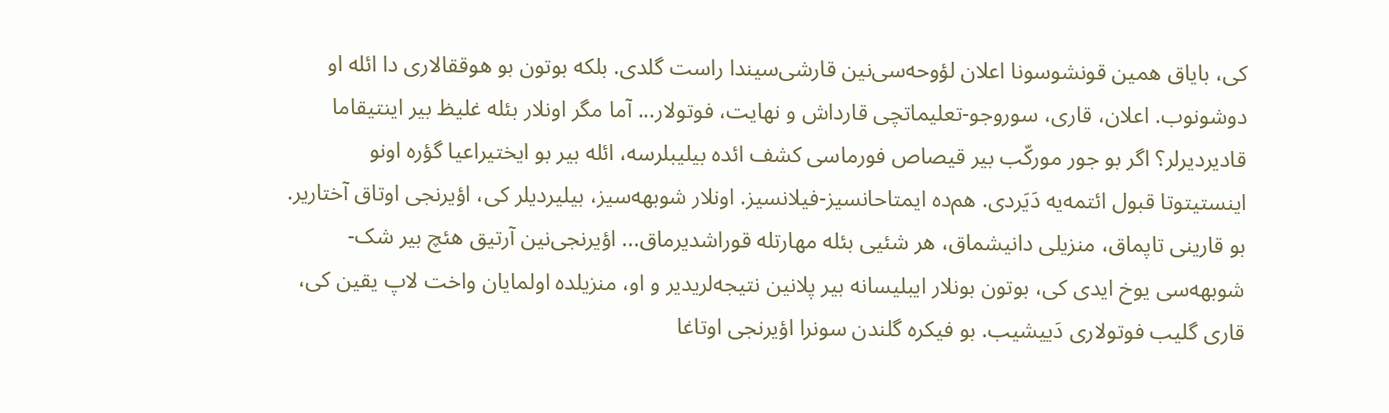کی، بایاق همین قونشوسونا اعلان لؤوحه‌سی‌نین قارشی‌سیندا راست گلدی. بلکه بوتون بو هوققا‌لاری دا ائله او دوشونوب. اعلان، قاری، سوروجو-تعلیماتچی قارداش و نهایت، فوتولار... آما مگر اونلار بئله غلیظ بیر اینتیقاما قادیردیرلر؟ اگر بو جور مورکّب بیر قیصاص فورماسی کشف ائده بیلیبلرسه، ائله بیر بو ایختیراعیا گؤره اونو اینستیتوتا قبول ائتمه‌یه دَیَردی. هم‌ده ایمتاحانسیز-فیلانسیز. اونلار شوبهه‌سیز، بیلیردیلر کی، اؤیرنجی اوتاق آختاریر. بو قارینی تاپماق، منزیلی دانیشماق، هر شئیی بئله مهارتله قوراشدیرماق... اؤیرنجی‌نین آرتیق هئچ بیر شک-شوبهه‌سی یوخ ایدی کی، بوتون بونلار ایبلیسانه بیر پلانین نتیجه‌لریدیر و او، منزیلده اولمایان واخت لاپ یقین کی، قاری گلیب فوتولاری دَییشیب. بو فیکره گلندن سونرا اؤیرنجی اوتاغا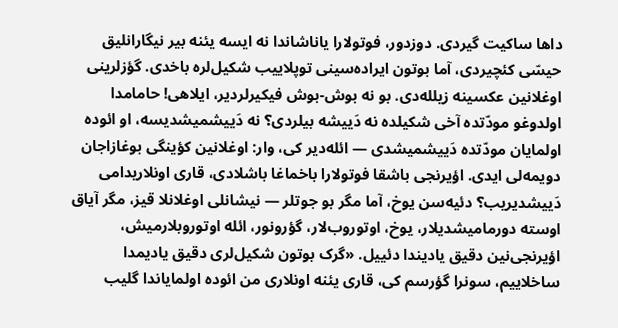داها ساکیت گیردی. دوزدور، فوتولارا یاناشاندا نه ایسه یئنه بیر نیگارانلیق حیسّی کئچیردی، آما بوتون ایراده‌سینی توپلاییب شکیل‌لره باخدی. گؤزلرینی اوغلانین عکسینه زیلله‌دی. بو نه بوش-بوش فیکیرلردیر، ایلاهی! حامامدا اولدوغو مودّتده آخی شکیلده نه دَییشه بیلردی؟ نه دَییشمیشدیسه، او ائوده اولمایان مودّتده دَییشمیشدی — ائله‌دیر کی، وار: اوغلانین کؤینگی بوغازاجان دویمه‌لی ایدی. اؤیرنجی باشقا فوتولارا باخماغا باشلادی، قاری اونلاریدامی دَییشدیریب؟ دئیه‌سن یوخ، آما مگر بو جوتلر — نیشانلی اوغلانلا قیز، مگر آیاق اوسته دورمامیشدیلار، یوخ، اوتوروب‌لار، گؤرونور، ائله اوتوروبلارمیش، اؤیرنجی‌نین دقیق یادیندا دئییل. «گرک بوتون شکیل‌لری دقیق یادیمدا ساخلاییم، سونرا گؤرسم کی، قاری یئنه اونلاری من ائوده اولمایاندا گلیب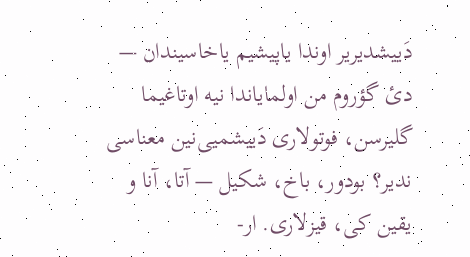دَییشدیریر اوندا یاپیشیم یاخاسیندان — دئ گؤروم من اولمایاندا نیه اوتاغیما گلیرسن، فوتولاری دَییشمیی‌نین معناسی ندیر؟ بودور، باخ، شکیل — آتا، آنا و یقین کی، قیزلاری. ار-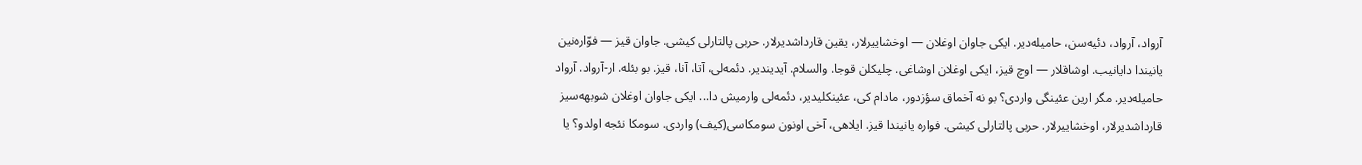آرواد، آرواد، دئیه‌سن، حامیله‌دیر. ایکی جاوان اوغلان — اوخشاییرلار، یقین قارداشدیرلار. حربی پالتارلی کیشی. جاوان قیز — فوّاره‌نین یانیندا دایانیب. اوشاقلار — اوچ قیز، ایکی اوغلان اوشاغی. چلیکلن قوجا. والسلام. آیدیندیر. دئمه‌لی، آتا، آنا، قیز. بو بئله. ار-آرواد. آرواد حامیله‌دیر. مگر ارین عئینگی واردی؟ بو نه آخماق سؤزدور، مادام کی، عئینکلیدیر، دئمه‌لی وارمیش دا... ایکی جاوان اوغلان شوبهه‌سیز قارداشدیرلار، اوخشاییرلار. حربی پالتارلی کیشی. فواره یانیندا قیز. ایلاهی، آخی اونون سومکاسی(کیف) واردی. سومکا نئجه اولدو؟ یا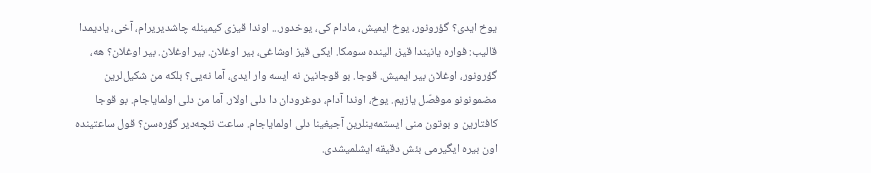یوخ ایدی؟ گؤرونور، یوخ ایمیش، مادام کی، یوخدور... اوندا قیزی کیمینله چاشدیریرام، آخی، یادیمدا قالیب: فواره یانیندا قیز، الینده سومکا. ایکی قیز اوشاغی، بیر اوغلان. بیر اوغلان. بیر اوغلان؟ هه، گؤرونور، اوغلان بیر ایمیش. قوجا. بو قوجانین نه‌ ایسه وار ایدی، آما نه‌یی؟ بلکه من شکیل‌لرین مضمونونو موفصّل یازیم. یوخ، اوندا آدام، دوغرودان دا دلی اولار. آما من دلی اولمایاجام. بو قوجا کافتارین و بوتون منی ایستمه‌ینلرین آجیغینا دلی اولمایاجام. ساعت نئچه‌دیر گؤره‌سن؟ قول ساعتینده اون بیره ایگیرمی بئش دقیقه ایشلمیشدی.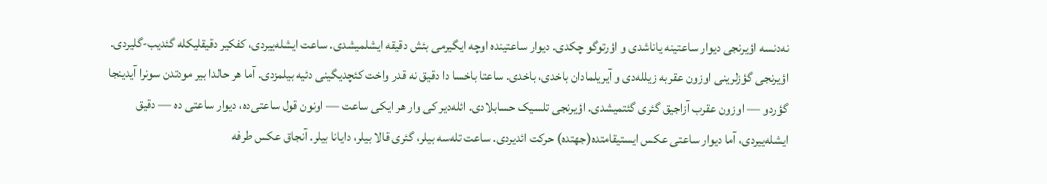نه‌دنسه اؤیرنجی دیوار ساعتینه یاناشدی و اؤرتوگو چکدی. دیوار ساعتینده اوچه ایگیرمی بئش دقیقه ایشلمیشدی. ساعت ایشله‌ییردی، کفکیر دقیقلیکله گئدیب-گلیردی. اؤیرنجی گؤزلرینی اوزون عقربه زیلله‌دی و آیریلما‌دان باخدی، باخدی. ساعتا باخسا دا دقیق نه قدر واخت کئچدیگینی دئیه بیلمزدی. آما هر حالدا بیر مودتدن سونرا آیدینجا گؤردو — اوزون عقرب آزاجیق گئری گئتمیشدی. اؤیرنجی تلسیک حسابلادی. ائله‌دیر کی وار هر ایکی ساعت — اونون قول ساعتی‌ده، دیوار ساعتی ده — دقیق ایشله‌ییردی، آما دیوار ساعتی عکس ایستیقامتده(جهتده) حرکت ائدیردی. ساعت تله‌سه بیلر، گئری قالا بیلر، دایانا بیلر. آنجاق عکس طرفه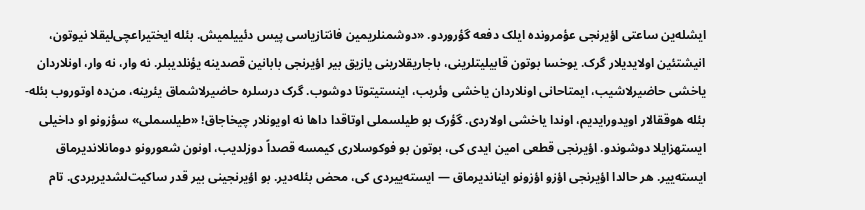ایشله‌ین ساعتی اؤیرنجی عؤمرونده ایلک دفعه گؤروردو. «دوشمنلریمین فانتازیاسی پیس دئییلمیش. بئله ایختیراعچی‌لیقلا نیوتون، انیشتئین اولایدیلار گرک. یوخسا بوتون قابیلیتلرینی، باجاریقلارینی یازیق بیر اؤیرنجی بابانین قصدینه یؤنلدیبلر. نه وار، نه وار، اونلاردان یاخشی حاضیرلاشیب، ایمتاحانی اونلاردان یاخشی وئریب، اینستیتوتا دوشوب. گرک درسلره حاضیرلاشماق یئرینه، من‌ده اوتوروب بئله-بئله هوققا‌لار اویدورایدیم، اوندا یاخشی اولاردی. گؤرک بو طیلسملی اوتاقدا داها نه اویونلار چیخا‌جاق! «طیلسملی» سؤزونو او داخیلی ایستهزایلا دوشوندو. اؤیرنجی قطعی امین ایدی کی، بوتون بو فوکوسلاری کیمسه قصداً دوزلدیب، اونون شعورونو دومانلاندیرماق ایسته‌ییر. هر حالدا اؤیرنجی اؤزو اؤزونو ایناندیرماق — ایسته‌ییردی کی، محض بئله‌دیر. بو اؤیرنجینی بیر قدر ساکیت‌لشدیریردی. تام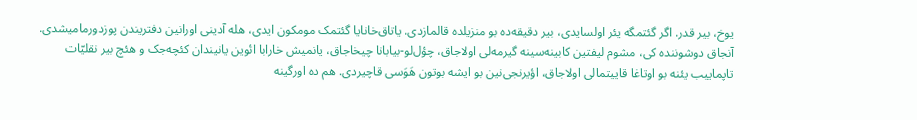یوخ، بیر قدر. اگر گئتمگه یئر اولسایدی، بیر دقیقه‌ده بو منزیلده قالمازدی. یاتاق‌خانایا گئتمک مومکون ایدی، هله آدینی اورانین دفتریندن پوزدورمامیشدی. آنجاق دوشوننده کی، مشوم لیفتین کابینه‌سینه گیرمه‌لی اولا‌جاق، چؤل‌لو-بیابانا چیخا‌جاق، یانمیش خارابا ائوین یانیندان کئچه‌جک و هئچ بیر نقلیّات تاپماییب یئنه بو اوتاغا قاییتما‌لی اولا‌جاق، اؤیرنجی‌نین بو ایشه بوتون هَوَسی قاچیردی. هم ده اورگینه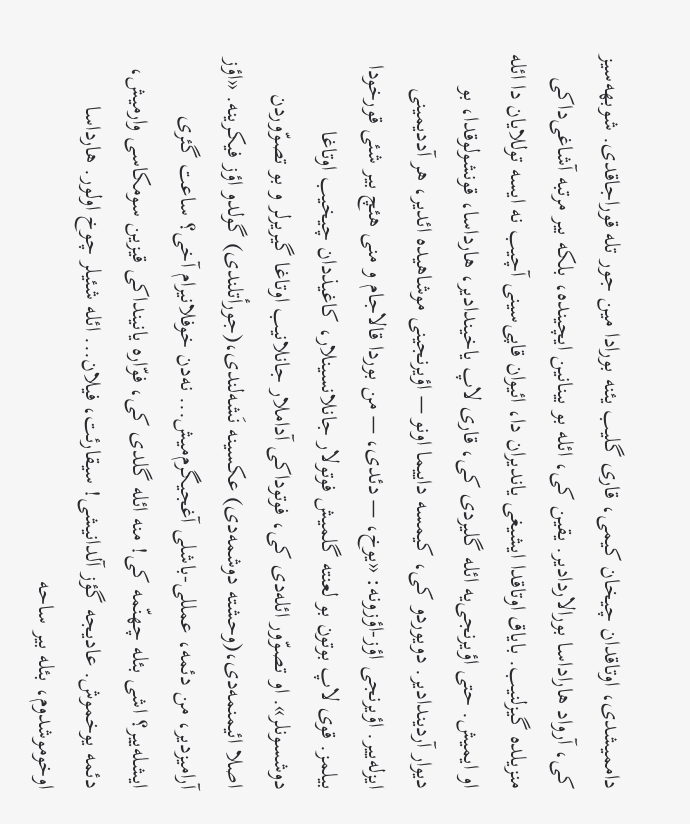داممیشدی، اوتاقدان چیخان کیمی، قاری گلیب یئنه بورادا مین جور تله قورا‌جاقدی. شوبهه‌سیز کی، آرواد هاراداسا بورا‌لاردا‌دیر. یقین کی، ائله بو بینانین ایچینده، بلکه بیر مرتبه آشاغی‌داکی منزیلده گیزلنیب. بایاق اوتاقدا ایشیغی یاندیران دا، ائیوان قاپی‌سینی آچیب نه ایسه توللایان دا ائله او ایمیش. حتی اؤیرنجی‌یه ائله گلیردی کی، قاری لاپ یاخیندا‌دیر، هارداسا، قونشولوقدا، بو دیوار آردیندا‌دیر. دویوردو کی، کیمسه داییما اونو — اؤیرنجینی موشاهیده ائدیر، هر آددیمینی ایزله‌ییر. اؤیرنجی اؤز-اؤزونه: «یوخ، — دئدی، — من بوردا قالاجام و منی هئچ بیر شئی قورخودا بیلمز. قوی لاپ بوتون بو لعنته گلمیش فوتولار جانلانسینلار، کاغیذدان چیخیب اوتاغا دوشسونلر». او تصوّور ائله‌دی کی، فوتوداکی آداملار جانلانیب اوتاغا گیریرلر و بو تصوّوردن اصلا ائیمنمه‌دی،(وحشته دوشمه‌دی) عکسینه نَشه‌لندی،(جورأتلندی) گولدو اؤز فیکرینه. «اؤز آرامیزدیر، من دئمه، عمللی-باشلی آغجیگرم‌میش... نه‌دن خوفلانیرام آخی؟ ساعت گئری ایشله‌ییر؟ اشی بئله چهنّمه کی! منه ائله گلدی کی، فوّاره یانینداکی قیزین سومکاسی وارمیش، دئمه یوخموش. عادیجه گؤز آلدانیشی! سیقارئت، فیلان... ائله شئیلر چوخ اولور. هارداسا اوخوموشدوم، بئله بیر ساحه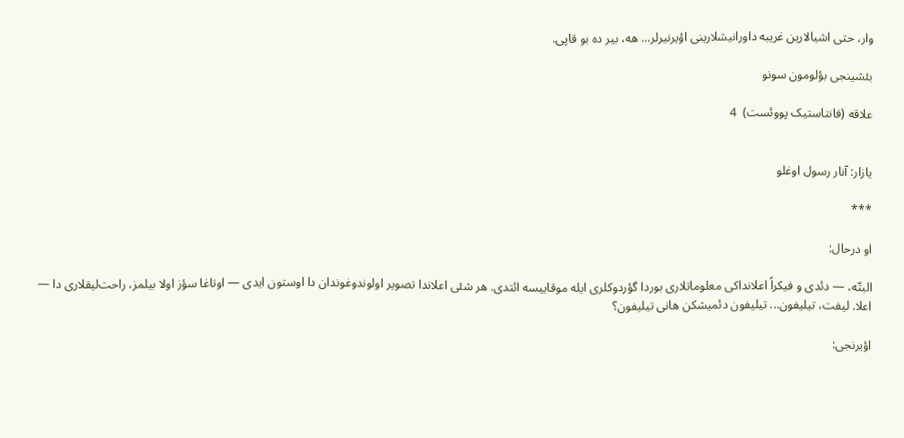وار، حتی اشیا‌لارین غریبه داورانیشلارینی اؤیرنیرلر... هه، بیر ده بو قاپی.

بئشینجی بؤلومون سونو

علاقه (فانتاستیک پووئست)  4


یازار: آنار رسول اوغلو

***

او درحال:

البتّه، — دئدی و فیکراً اعلانداکی معلوماتلاری بوردا گؤردوکلری ایله موقاییسه ائتدی. هر شئی اعلاندا تصویر اولوندوغوندان دا اوستون ایدی — اوتاغا سؤز اولا بیلمز، راحت‌لیقلاری دا — اعلا. لیفت، تیلیفون... تیلیفون دئمیشکن هانی تیلیفون؟

اؤیرنجی: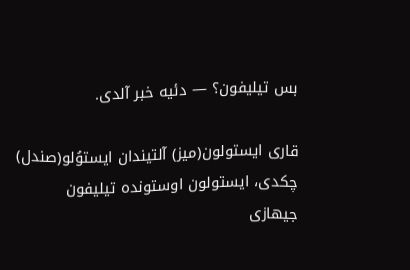بس تیلیفون؟ — دئیه خبر آلدی.

قاری ایستولون(میز) آلتیندان ایستوُلو(صندل) چکدی، ایستولون اوستونده تیلیفون جیهازی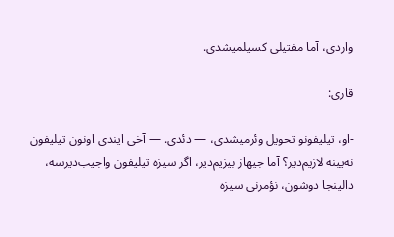واردی، آما مفتیلی کسیلمیشدی.

قاری:

-او، تیلیفونو تحویل وئرمیشدی، — دئدی. — آخی ایندی اونون تیلیفون نه‌یینه لازیم‌دیر؟ آما جیهاز بیزیم‌دیر، اگر سیزه تیلیفون واجیب‌دیرسه، دالینجا دوشون، نؤمرنی سیزه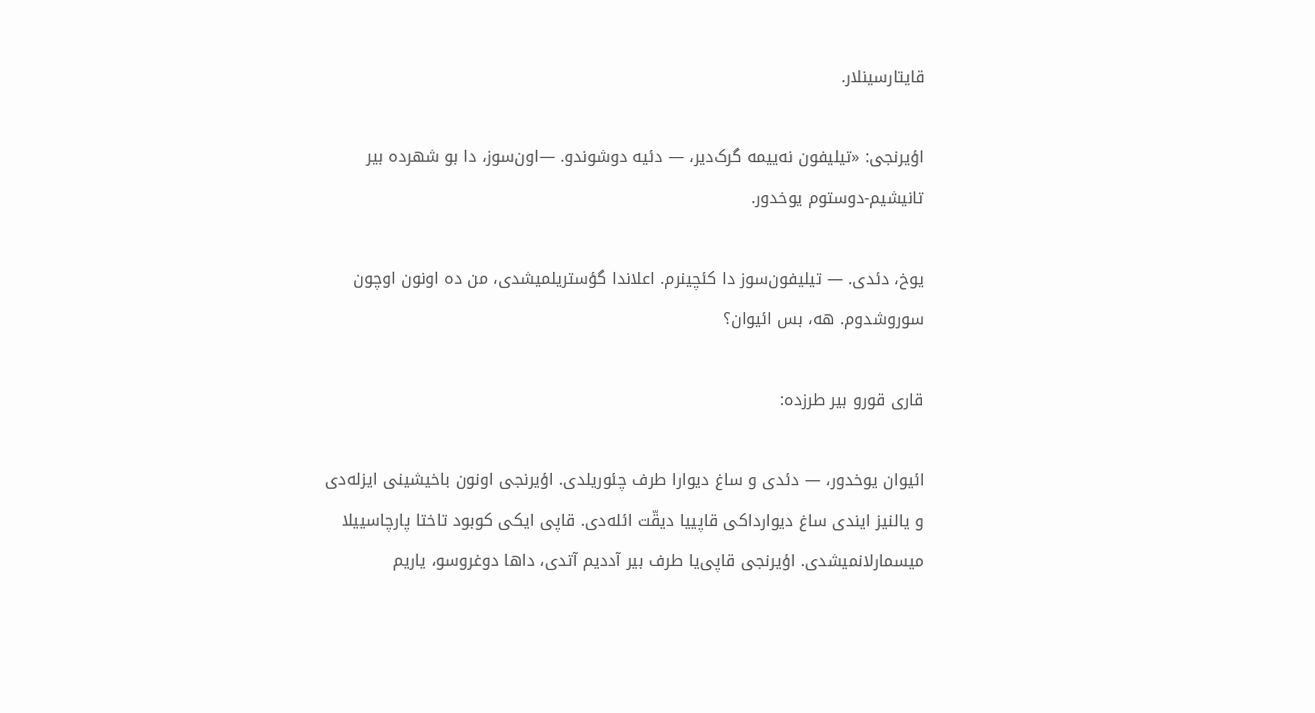قایتارسینلار.

اؤیرنجی: «تیلیفون نه‌ییمه گرک‌دیر، — دئیه دوشوندو. —اون‌سوز، دا بو شهرده بیر تانیشیم-دوستوم یوخدور.

یوخ، دئدی. — تیلیفون‌سوز دا کئچینرم. اعلاندا گؤستریلمیشدی، من ده اونون اوچون سوروشدوم. هه، بس ائیوان؟

قاری قورو بیر طرزده:

ائیوان یوخدور، — دئدی و ساغ دیوارا طرف چئوریلدی. اؤیرنجی اونون باخیشینی ایزله‌دی و یالنیز ایندی ساغ دیوارداکی قاپییا دیقّت ائله‌دی. قاپی ایکی کوبود تاختا پارچاسییلا میسمارلانمیشدی. اؤیرنجی قاپی‌یا طرف بیر آددیم آتدی، داها دوغروسو، یاریم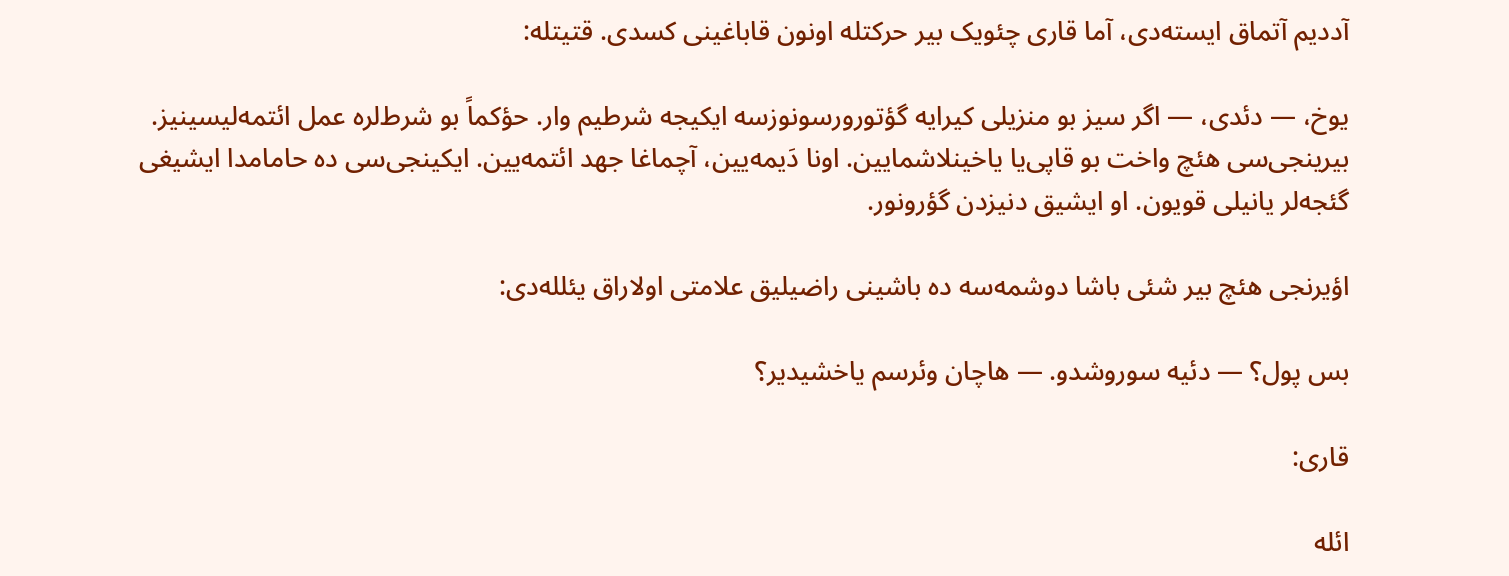آددیم آتماق ایسته‌دی، آما قاری چئویک بیر حرکتله اونون قاباغینی کسدی. قتیتله:

یوخ، — دئدی، — اگر سیز بو منزیلی کیرایه گؤتورورسونوزسه ایکیجه شرطیم وار. حؤکماً بو شرط‌لره عمل ائتمه‌لیسینیز. بیرینجی‌سی هئچ واخت بو قاپی‌یا یاخینلاشمایین. اونا دَیمه‌یین، آچماغا جهد ائتمه‌یین. ایکینجی‌سی ده حامامدا ایشیغی گئجه‌لر یانیلی قویون. او ایشیق دنیزدن گؤرونور.

اؤیرنجی هئچ بیر شئی باشا دوشمه‌سه ده باشینی راضیلیق علامتی اولا‌راق یئلله‌دی:

بس پول؟ — دئیه سوروشدو. — هاچان وئرسم یاخشیدیر؟

قاری:

ائله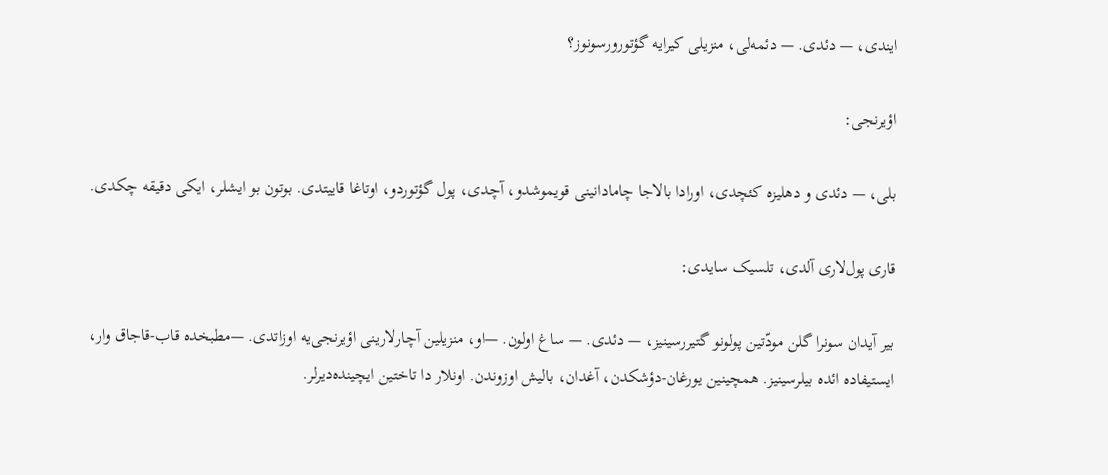ایندی، — دئدی. — دئمه‌لی، منزیلی کیرایه گؤتورورسونوز؟

اؤیرنجی:

بلی، — دئدی و دهلیزه کئچدی، اورادا بالاجا چاما‌دانینی قویموشدو، آچدی، پول گؤتوردو، اوتاغا قاییتدی. بوتون بو ایشلر، ایکی دقیقه چکدی.

قاری پول‌لاری آلدی، تلسیک سایدی:

بیر آیدان سونرا گلن مودّتین پولونو گتیررسینیز، — دئدی. — ساغ اولون. —او، منزیلین آچارلارینی اؤیرنجی‌یه اوزاتدی. —مطبخده قاب-قاجاق وار، ایستیفاده ائده بیلرسینیز. همچینین یورغان-دؤشکدن، آغدان، بالیش اوزوندن. اونلار دا تاختین ایچینده‌دیرلر.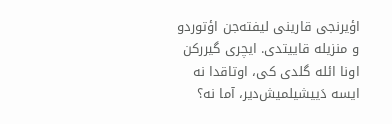اؤیرنجی قارینی لیفته‌جن اؤتوردو و منزیله قاییتدی. ایچری گیررکن اونا ائله گلدی کی، اوتاقدا نه ایسه دَییشیلمیش‌دیر، آما نه؟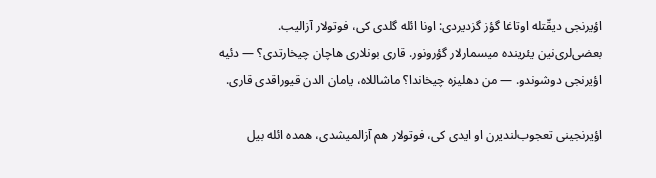اؤیرنجی دیقّتله اوتاغا گؤز گزدیردی: اونا ائله گلدی کی، فوتولار آزالیب. بعضی‌لری‌نین یئرینده میسمارلار گؤرونور. قاری بونلاری هاچان چیخارتدی؟ — دئیه اؤیرنجی دوشوندو. — من دهلیزه چیخاندا؟ ماشاللاه، یامان الدن قیو‌راقدی قاری.

اؤیرنجینی تعجوب‌لندیرن او ایدی کی، فوتولار هم آزالمیشدی، همده ائله بیل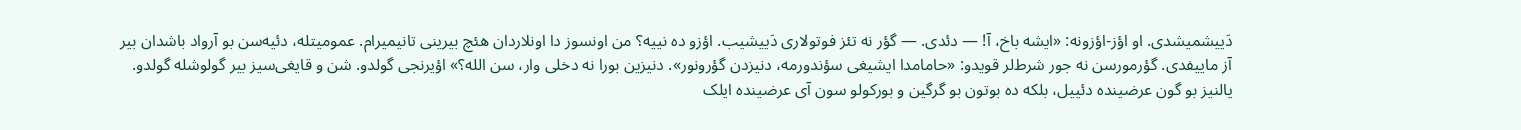دَییشمیشدی. او اؤز-اؤزونه: «ایشه باخ، آ! — دئدی. — گؤر نه تئز فوتولاری دَییشیب. اؤزو ده نییه؟ من اونسوز دا اونلاردان هئچ بیرینی تانیمیرام. عمومیتله، دئیه‌سن بو آرواد باشدان بیر آز ماییفدی. گؤرمورسن نه جور شرط‌لر قویدو: «حامامدا ایشیغی سؤندورمه، دنیزدن گؤرونور». دنیزین بورا نه دخلی وار، سن الله؟» اؤیرنجی گولدو. شن و قایغی‌سیز بیر گولوشله گولدو. یالنیز بو گون عرضینده دئییل، بلکه ده بوتون بو گرگین و بورکولو سون آی عرضینده ایلک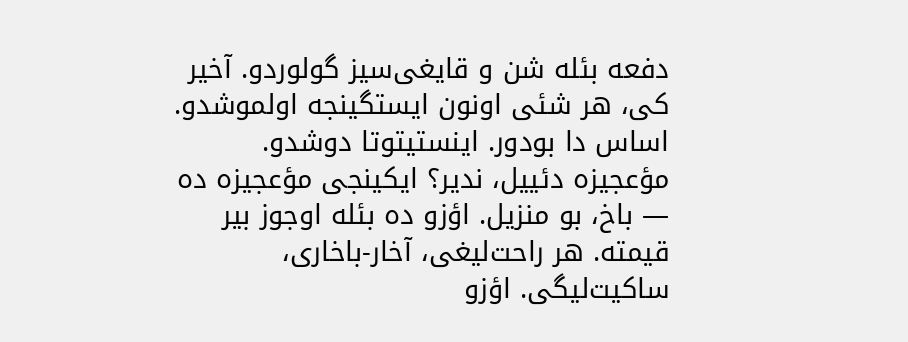دفعه بئله شن و قایغی‌سیز گولوردو. آخیر کی، هر شئی اونون ایستگینجه اولموشدو. اساس دا بودور. اینستیتوتا دوشدو. مؤعجیزه دئییل، ندیر؟ ایکینجی مؤعجیزه ده — باخ، بو منزیل. اؤزو ده بئله اوجوز بیر قیمته. هر راحت‌لیغی، آخار-باخاری، ساکیت‌لیگی. اؤزو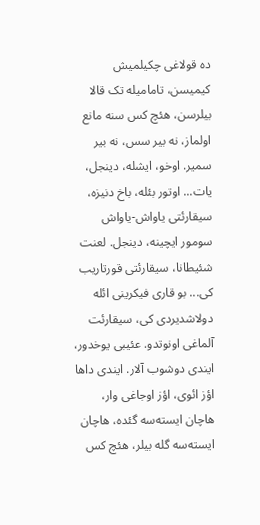ده قولاغی چکیلمیش کیمیسن، تامامیله تک قالا بیلرسن، هئچ کس سنه مانع اولماز، نه بیر سس، نه بیر سمیر. اوخو، ایشله، دینجل، یات... اوتور بئله، باخ دنیزه، سیقارئتی یاواش-یاواش سومور ایچینه، دینجل. لعنت شئیطانا، سیقارئتی قورتاریب کی... بو قاری فیکرینی ائله دولاشدیردی کی، سیقارئت آلماغی اونوتدو. عئیبی یوخدور، ایندی دوشوب آلار. ایندی داها اؤز ائوی، اؤز اوجاغی وار، هاچان ایسته‌سه گئده، هاچان ایسته‌سه گله بیلر، هئچ کس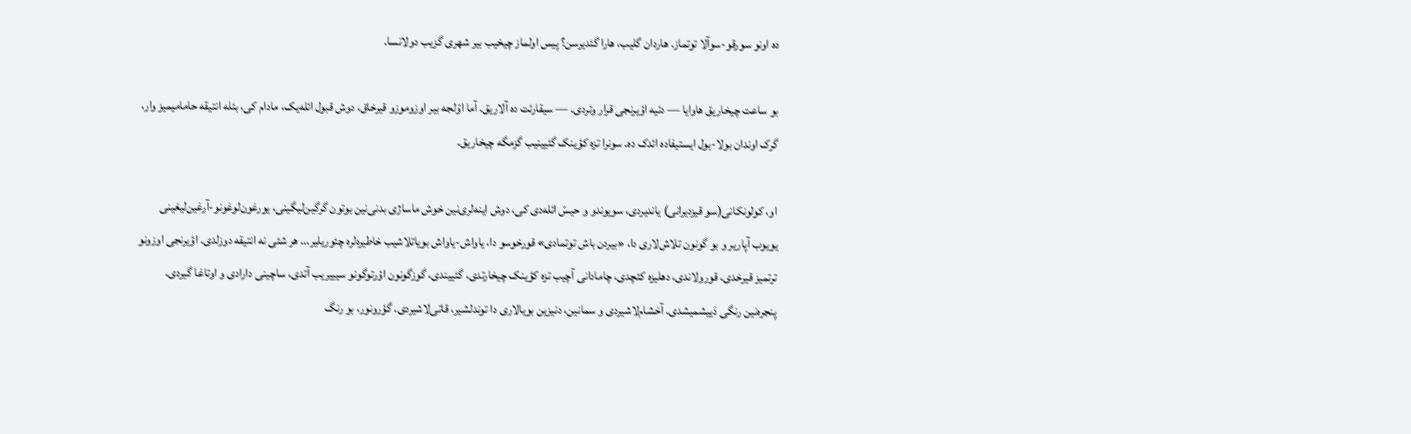ده اونو سورقو-سوآلا توتماز. هاردان گلیب، هارا گئدیرسن؟ پیس اولماز چیخیب بیر شهری گزیب دولانسا.

بو ساعت چیخاریق هاوایا — دئیه اؤیرنجی قرار وئردی. — سیقارئت ده آلاریق. آما اوّلجه بیر اوزوموزو قیرخاق، دوش قبول ائله‌یک، مادام کی، بئله انتیقه حامامیمیز وار، گرک اوندان بولا-بول ایستیفاده ائدک ده. سونرا تزه کؤینک گئیینیب گزمگه چیخاریق.

او، کولونکانی(سو قیزدیرانی) یاندیردی، سویوندو و حیسّ ائله‌دی کی، دوش اینه‌لری‌نین خوش ماساژی بدنی‌نین بوتون گرگین‌لیگینی، یورغون‌لوغونو-آرغین‌لیغینی یویوب آپاریر و بو گونون تلاش‌لاری دا، «بیردن باش توتمادی» قورخوسو دا، یاواش-یاواش بویاتلاشیب خاطیره‌لره چئوریلیر... هر شئی نه انتیقه دوزلدی. اؤیرنجی اوزونو ترتمیز قیرخدی، قورولاندی، دهلیزه کئچدی، چاما‌دانی آچیب تزه کؤینک چیخارتدی، گئییندی، گوزگونون اؤرتوگونو سیییریب آتدی، ساچینی دارادی و اوتاغا گیردی. پنجره‌نین رنگی دَییشمیشدی. آخشام‌لاشیردی و سمانین، دنیزین بویا‌لاری دا توندلشیر، قاتی‌لاشیردی. گؤرونور، بو رنگ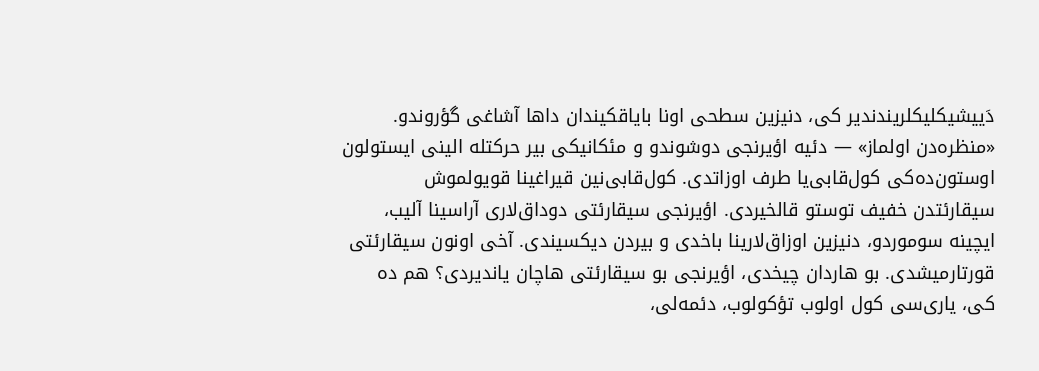دَییشیکلیکلریندندیر کی، دنیزین سطحی اونا بایاقکیندان داها آشاغی گؤروندو. «منظره‌دن اولماز» — دئیه اؤیرنجی دوشوندو و مئکانیکی بیر حرکتله الینی ایستولون اوستون‌ده‌کی کول‌قابی‌یا طرف اوزاتدی. کول‌قابی‌نین قیراغینا قویولموش سیقارئتدن خفیف توستو قالخیردی. اؤیرنجی سیقارئتی دوداق‌لاری آراسینا آلیب، ایچینه سوموردو، دنیزین اوزاق‌لارینا باخدی و بیردن دیکسیندی. آخی اونون سیقارئتی قورتارمیشدی. بو هاردان چیخدی، اؤیرنجی بو سیقارئتی هاچان یاندیردی؟ هم ده کی، یاری‌سی کول اولوب تؤکولوب، دئمه‌لی،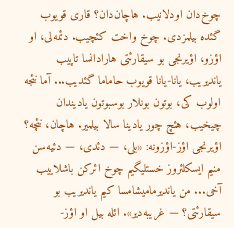چوخ‌دان اودلانیب. هاچان‌دان؟ قاری قویوب گئده بیلمزدی. چوخ واخت کئچیب. دئمه‌لی، او اؤزو، اؤیرنجی بو سیقارئتی هارا‌دانسا تاپیب یاندیریب، یانا-یانا قویوب حاماما گئدیب... آما نئجه اولوب کی، بوتون بونلار بوسبوتون یادیندان چیخیب، هئچ چور یادینا سالا بیلمیر. هاچان، نئچه؟ اؤیرنجی اؤز-اؤزونه: «بلی، — دئدی، — دئیه‌سن منیم ایسکلئروز خستلیگیم چوخ ائرکن باشلاییب آخی... من یاندیرمامیشامسا کیم یاندیریب بو سیقارئتی؟ — غریبه‌دیر». ائله بیل او اؤز-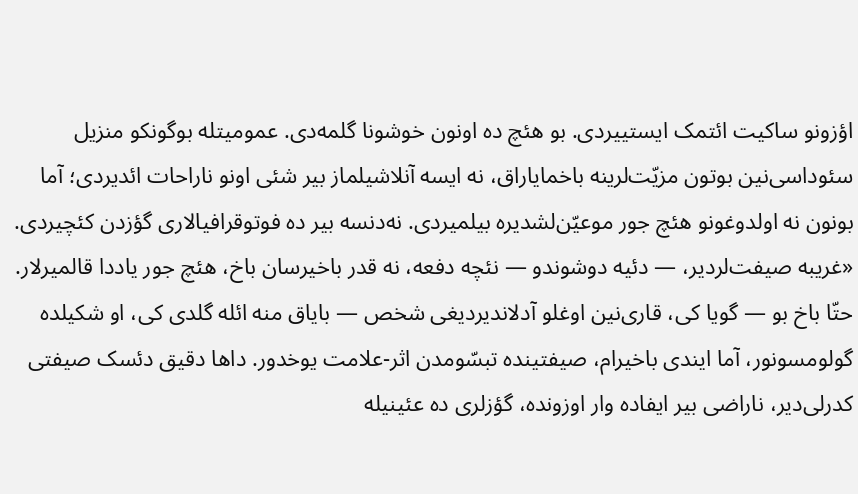اؤزونو ساکیت ائتمک ایستییردی. بو هئچ ده اونون خوشونا گلمه‌دی. عمومیتله بوگونکو منزیل سئوداسی‌نین بوتون مزیّت‌لرینه باخمایا‌راق، نه ایسه آنلاشیلماز بیر شئی اونو ناراحات ائدیردی؛ آما بونون نه اولدوغونو هئچ جور موعیّن‌لشدیره بیلمیردی. نه‌دنسه بیر ده فوتوقرافیا‌لاری گؤزدن کئچیردی. «غریبه صیفت‌لردیر، — دئیه دوشوندو — نئچه دفعه، نه قدر باخیرسان باخ، هئچ جور یاددا قالمیرلار. حتّا باخ بو — گویا کی، قاری‌نین اوغلو آدلاندیردیغی شخص — بایاق منه ائله گلدی کی، او شکیلده گولومسونور، آما ایندی باخیرام، صیفتینده تبسّومدن اثر-علامت یوخدور. داها دقیق دئسک صیفتی کدرلی‌دیر، ناراضی بیر ایفاده وار اوزونده، گؤزلری ده عئینیله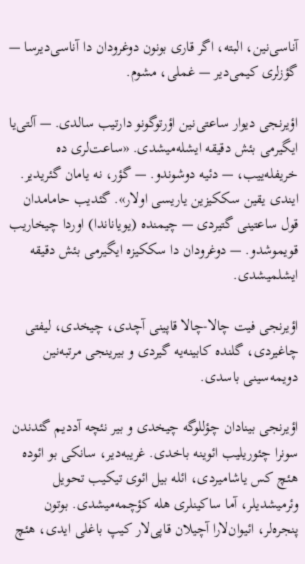آناسی‌نین، البته، اگر قاری بونون دوغرودان دا آناسی‌دیرسا — گؤزلری کیمی‌دیر — غملی، مشوم.

اؤیرنجی دیوار ساعتی‌نین اؤرتوگونو دارتیب سالدی. — آلتی‌یا ایگیرمی بئش دقیقه ایشله‌میشدی. «ساعت‌لری ده خریفله‌ییب، — دئیه دوشوندو. — گؤر، نه یامان گئریدیر. ایندی یقین سککیزین یاریسی اولار». گئدیب حامامدان قول ساعتینی گتیردی — چیمنده (یویاناندا) اوردا چیخاریب قویموشدو. — دوغرودان دا سککیزه ایگیرمی بئش دقیقه ایشلمیشدی.

اؤیرنجی فیت چالا-چالا قاپینی آچدی، چیخدی، لیفتی چاغیردی، گلنده کابینه‌یه گیردی و بیرینجی مرتبه‌نین دویمه‌سینی باسدی.

اؤیرنجی بینا‌دان چؤللوگه چیخدی و بیر نئچه آددیم گئدندن سونرا چئوریلیب ائوینه باخدی. غریبه‌دیر، سانکی بو ائوده هئچ کس یاشامیردی، ائله بیل ائوی تیکیب تحویل وئرمیشدیلر، آما ساکینلری هله کؤچمه‌میشدی. بوتون پنجره‌لر، ائیوان‌لارا آچیلان قاپی‌لار کیپ باغلی ایدی، هئچ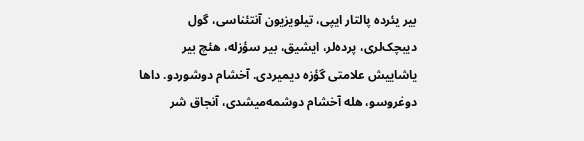بیر یئرده پالتار ایپی، تیلویزیون آنتئناسی، گول دیبچک‌لری، پرده‌لر، ایشیق، بیر سؤزله، هئچ بیر یاشاییش علامتی گؤزه دیمیردی. آخشام دوشوردو. داها دوغروسو، هله آخشام دوشمه‌میشدی، آنجاق شر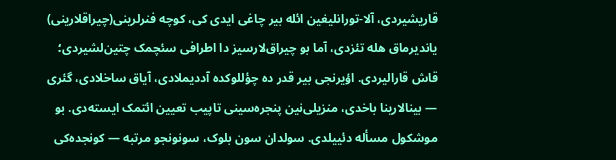قاریشیردی، آلا-تورانلیغین ائله بیر چاغی ایدی کی، کوچه فنرلرینی(چیراقلارینی) یاندیرماق هله تئزدی، آما بو چیراق‌لارسیز دا اطرافی سئچمک چتین‌لشیردی؛ قاش قارالیردی. اؤیرنجی بیر قدر ده چؤللوکده آددیملادی، آیاق ساخلادی، گئری — بینا‌لارینا باخدی، منزیلی‌نین پنجره‌سینی تاپیب تعیین ائتمک ایسته‌دی. بو موشکول مسأله دئییلدی. سولدان سون بلوک، سونونجو مرتبه — کونجده‌کی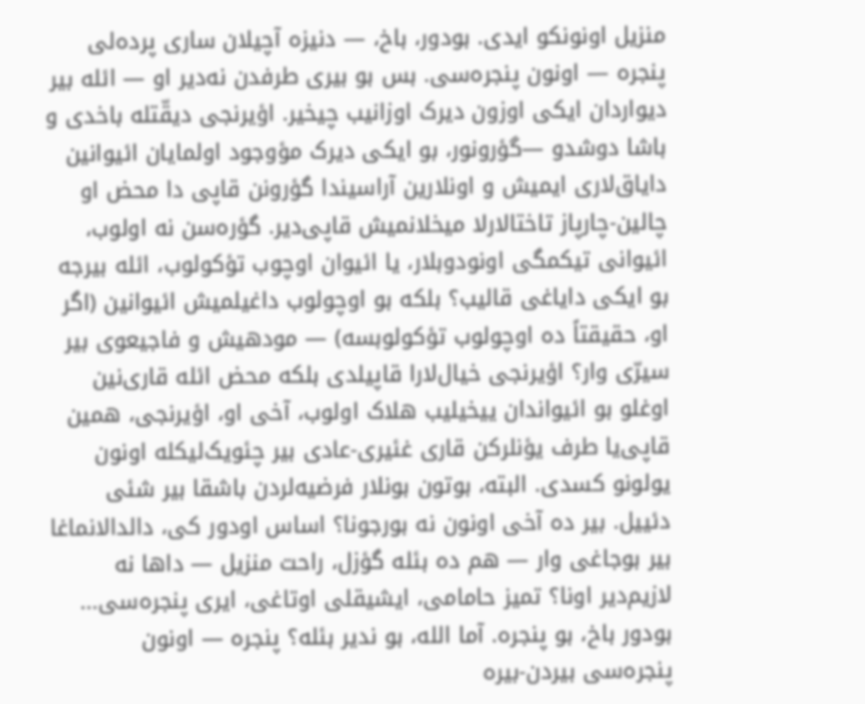منزیل اونونکو ایدی. بودور، باخ، — دنیزه آچیلان ساری پرده‌لی پنجره — اونون پنجره‌سی. بس بو بیری طرفدن نه‌دیر او — ائله بیر دیواردان ایکی اوزون دیرک اوزانیب چیخیر. اؤیرنجی دیقّتله باخدی و باشا دوشدو —گؤرونور، بو ایکی دیرک مؤوجود اولمایان ائیوانین دایاق‌لاری ایمیش و اونلارین آراسیندا گؤرونن قاپی دا محض او چالین-چارپاز تاختا‌لارلا میخلانمیش قاپی‌دیر. گؤره‌سن نه اولوب، ائیوانی تیکمگی اونودوبلار، یا ائیوان اوچوب تؤکولوب، ائله بیرجه بو ایکی دایاغی قالیب؟ بلکه بو اوچولوب داغیلمیش ائیوانین (اگر او، حقیقتاً ده اوچولوب تؤکولوبسه) — مودهیش و فاجیعوی بیر سیرّی وار؟ اؤیرنجی خیال‌لارا قاپیلدی بلکه محض ائله قاری‌نین اوغلو بو ائیواندان ییخیلیب هلاک اولوب، آخی او، اؤیرنجی، همین قاپی‌یا طرف یؤنلرکن قاری غئیری-عادی بیر چئویک‌لیکله اونون یولونو کسدی. البته، بوتون بونلار فرضیه‌لردن باشقا بیر شئی دئییل. بیر ده آخی اونون نه بورجونا؟ اساس اودور کی، دالدالانماغا بیر بوجاغی وار — هم ده بئله گؤزل، راحت منزیل — داها نه لازیم‌دیر اونا؟ تمیز حامامی، ایشیقلی اوتاغی، ایری پنجره‌سی... بودور باخ، بو پنجره. آما الله، بو ندیر بئله؟ پنجره — اونون پنجره‌سی بیردن-بیره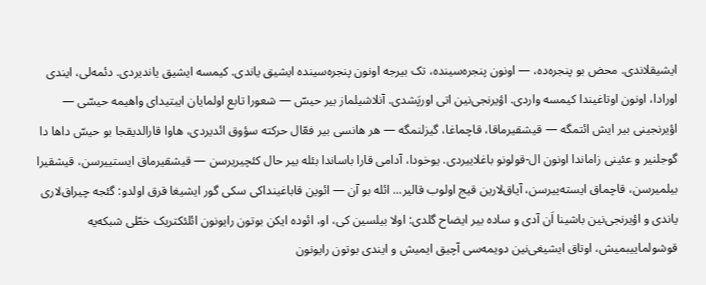ایشیقلاندی. محض بو پنجره‌ده، — اونون پنجره‌سینده، تک بیرجه اونون پنجره‌سینده ایشیق یاندی. کیمسه ایشیق یاندیردی. دئمه‌لی، ایندی اورادا، اونون اوتاغیندا کیمسه واردی. اؤیرنجی‌نین اتی اورپَشدی. آنلاشیلماز بیر حیسّ — شعورا تابع اولمایان ایبتیدای واهیمه حیسّی — اؤیرنجینی بیر ایش ائتمگه — قیشقیرماقا، قاچماغا، گیزلنمگه — هر هانسی بیر فعّال حرکته سؤوق ائدیردی، هاوا قارالدیقجا بو حیسّ داها دا گوجلنیر و عئینی زاماندا اونون ال-قولونو باغلاییردی. یوخودا، آدامی قارا باساندا بئله بیر حال کئچیریرسن — قیشقیرماق ایستییرسن، قیشقیرا بیلمیرسن، قاچماق ایسته‌ییرسن، آیاق‌لارین قیج اولوب قالیر... ائله بو آن — ائوین قاباغینداکی سکی گور ایشیغا قرق اولدو: گئجه چیراق‌لاری یاندی و اؤیرنجی‌نین باشینا اَن آدی و ساده بیر ایضاح گلدی: اولا بیلسین کی، او، ائوده ایکن بوتون رایونون ائلئکتریک خطّی شبکه‌یه قوشولماییبمیش، اوتاق ایشیغی‌نین دویمه‌سی آچیق ایمیش و ایندی بوتون رایونون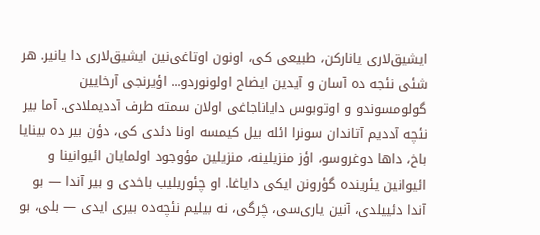ایشیق‌لاری یانارکن، طبیعی کی، اونون اوتاغی‌نین ایشیق‌لاری دا یانیر. هر شئی نئجه ده آسان و آیدین ایضاح اولونوردو... اؤیرنجی آرخایین گولومسوندو و اوتوبوس دایاناجاغی اولان سمته طرف آددیملادی. آما بیر نئچه آددیم آتاندان سونرا ائله بیل کیمسه اونا دئدی کی، دؤن بیر ده بینایا باخ، داها دوغروسو، اؤز منزیلینه، منزیلین مؤوجود اولمایان ائیوانینا و ائیوانین یئرینده گؤرونن ایکی دایاغا. او چئوریلیب باخدی و بیر آندا — بو آندا دئییلدی، آنین یاری‌سی، چَرگی، نه بیلیم نئچه‌ده بیری ایدی — بلی، بو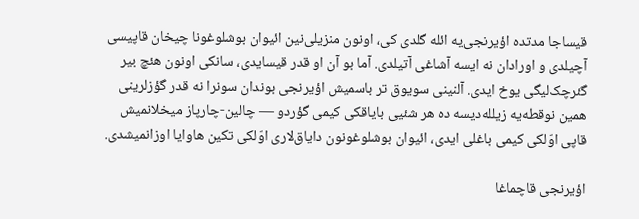قیساجا مدتده اؤیرنجی‌یه ائله گلدی کی، اونون منزیلی‌نین ائیوان بوشلوغونا چیخان قاپیسی آچیلدی و اورا‌دان نه ایسه آشاغی آتیلدی. آما بو آن او قدر قیسایدی، سانکی اونون هئچ بیر گئرچک‌لیگی یوخ ایدی. آلنینی سویوق تر باسمیش اؤیرنجی بوندان سونرا نه قدر گؤزلرینی همین نوقطه‌یه زیلله‌دیسه ده هر شئیی بایاقکی کیمی گؤردو — چالین-چارپاز میخلانمیش قاپی اوّلکی کیمی باغلی ایدی، ائیوان بوشلوغونون دایاق‌لاری اوّلکی تکین هاوایا اوزانمیشدی.

اؤیرنجی قاچماغا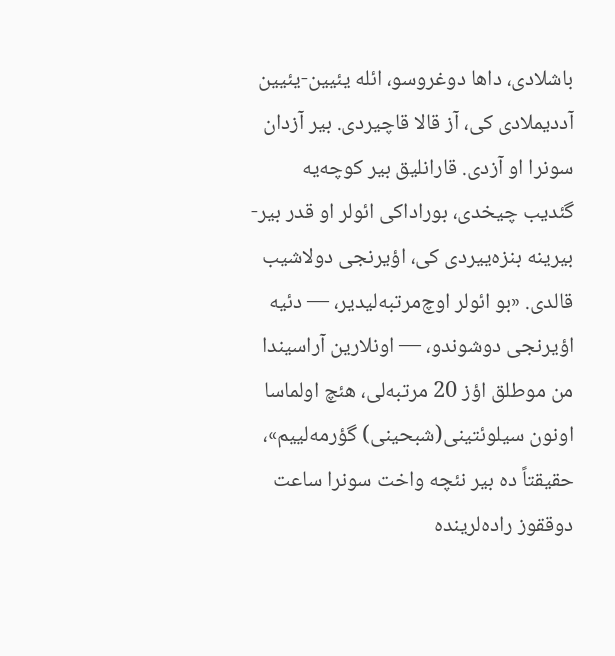باشلادی، داها دوغروسو، ائله یئیین-یئیین آددیملادی کی، آز قالا قاچیردی. بیر آزدان سونرا او آزدی. قارانلیق بیر کوچه‌یه گئدیب چیخدی، بورا‌داکی ائولر او قدر بیر-بیرینه بنزه‌ییردی کی، اؤیرنجی دولاشیب قالدی. «بو ائولر اوچ‌مرتبه‌لیدیر، — دئیه اؤیرنجی دوشوندو، — اونلارین آراسیندا من موطلق اؤز 20 مرتبه‌لی، هئچ اولماسا اونون سیلوئتینی(شبحینی) گؤرمه‌لییم»، حقیقتاً ده بیر نئچه واخت سونرا ساعت دوققوز راده‌لرینده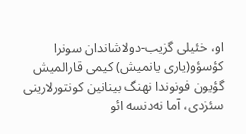او، خئیلی گزیب-دولاشاندان سونرا کؤسؤو(یاری یانمیش) کیمی قارالمیش گؤیون فونوندا نهنگ بینانین کونتورلارینی سئزدی، آما نه‌دنسه ائو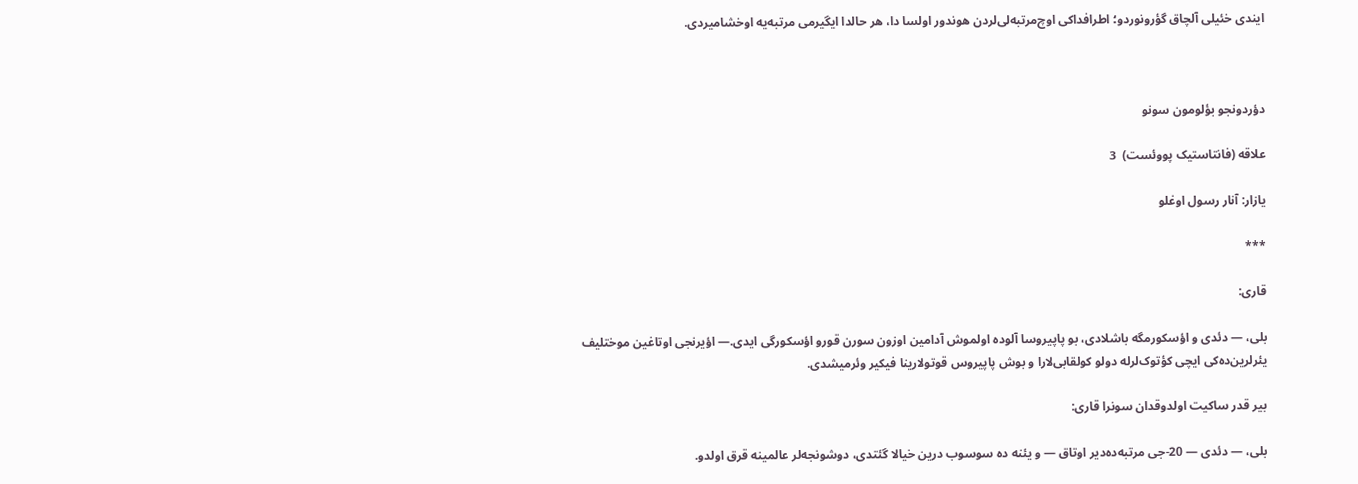ایندی خئیلی آلچاق گؤرونوردو؛ اطرافداکی اوچ‌مرتبه‌لی‌لردن هوندور اولسا دا، هر حالدا ایگیرمی مرتبه‌یه اوخشامیردی.



دؤردونجو بؤلومون سونو

علاقه (فانتاستیک پووئست)  3

یازار: آنار رسول اوغلو

***

قاری:

بلی، — دئدی و اؤسکورمگه باشلادی، بو پاپیروسا آلوده اولموش آدامین اوزون سورن قورو اؤسکورگی ایدی.— اؤیرنجی اوتاغین موختلیف یئرلرین‌ده‌کی ایچی کؤتوک‌لرله دولو کولقابی‌لارا و بوش پاپیروس قوتولارینا فیکیر وئرمیشدی.

بیر قدر ساکیت اولدوقدان سونرا قاری:

بلی، — دئدی — 20-جی مرتبه‌ده‌دیر اوتاق — و یئنه ده سوسوب درین خیالا گئتدی، دوشونجه‌لر عالمینه قرق اولدو.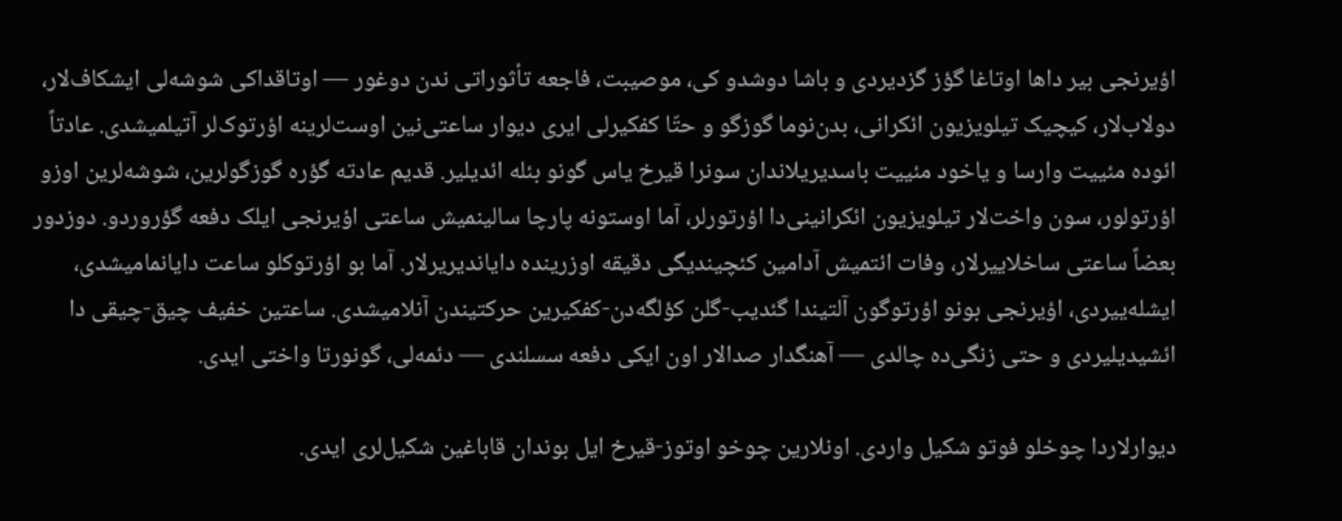اؤیرنجی بیر داها اوتاغا گؤز گزدیردی و باشا دوشدو کی، موصیبت، فاجعه تأثوراتی ندن دوغور — اوتاقداکی شوشه‌لی ایشکاف‌لار، دولاب‌لار، کیچیک تیلویزیون ائکرانی، بدن‌نوما گوزگو و حتّا کفکیرلی ایری دیوار ساعتی‌نین اوست‌لرینه اؤرتوک‌لر آتیلمیشدی. عادتاً ائوده مئییت وارسا و یاخود مئییت باسدیریلاندان سونرا قیرخ یاس گونو بئله ائدیلیر. قدیم عادته گؤره گوزگولرین، شوشه‌لرین اوزو اؤرتولور، سون واخت‌لار تیلویزیون ائکرانینی‌دا اؤرتورلر، آما اوستونه پارچا سالینمیش ساعتی اؤیرنجی ایلک دفعه گؤروردو. دوزدور بعضاً ساعتی ساخلاییرلار، وفات ائتمیش آدامین کئچیندیگی دقیقه اوزرینده دایاندیریرلار. آما بو اؤرتوکلو ساعت دایانمامیشدی، ایشله‌ییردی، اؤیرنجی بونو اؤرتوگون آلتیندا گئدیب-گلن کؤلگه‌دن-کفکیرین حرکتیندن آنلامیشدی. ساعتین خفیف چیق-چیقی دا ائشیدیلیردی و حتی زنگی‌ده چالدی — آهنگدار صدا‌لار اون ایکی دفعه سسلندی — دئمه‌لی، گونورتا واختی ایدی.

دیوارلاردا چوخلو فوتو شکیل واردی. اونلارین چوخو اوتوز-قیرخ ایل بوندان قاباغین شکیل‌لری ایدی.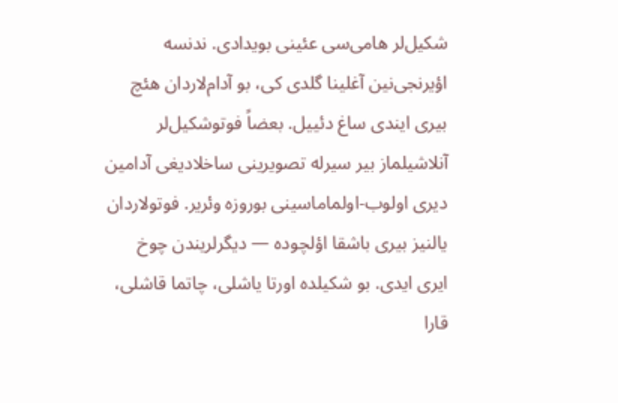شکیل‌لر هامی‌سی عئینی بویدادی. ندنسه اؤیرنجی‌نین آغلینا گلدی کی، بو آدام‌لاردان هئچ بیری ایندی ساغ دئییل. بعضاً فوتوشکیل‌لر آنلاشیلماز بیر سیرله تصویرینی ساخلادیغی آدامین دیری اولوب-اولماماسینی بوروزه وئریر. فوتولاردان یالنیز بیری باشقا اؤلچوده — دیگرلریندن چوخ ایری ایدی. بو شکیلده اورتا یاشلی، چاتما قاشلی، قارا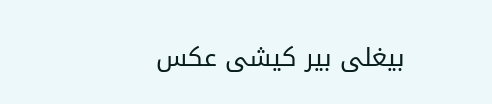بیغلی بیر کیشی عکس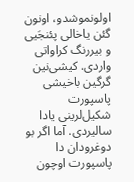اولونموشدو، اونون گئن یاخا‌لی پئنجَیی و بیررنگ کراواتی واردی. کیشی‌نین گرگین باخیشی پاسپورت شکیل‌لرینی یادا سالیردی. آما اگر بو دوغرودان دا پاسپورت اوچون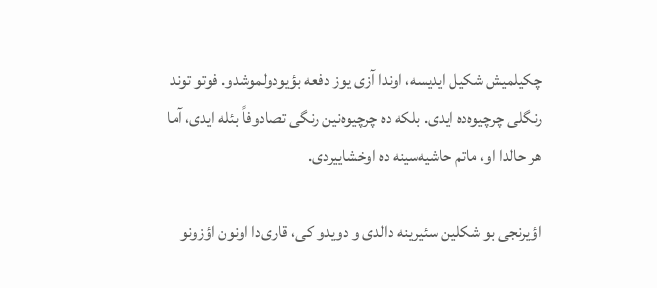چکیلمیش شکیل ایدیسه، اوندا آزی یوز دفعه بؤیودولموشدو. فوتو توند رنگلی چرچیوه‌ده ایدی. بلکه ده چرچیوه‌نین رنگی تصادوفاً بئله ایدی، آما هر حالدا او، ماتم حاشیه‌سینه ده اوخشاییردی.

اؤیرنجی بو شکلین سئیرینه دالدی و دویدو کی، قاری‌دا اونون اؤزونو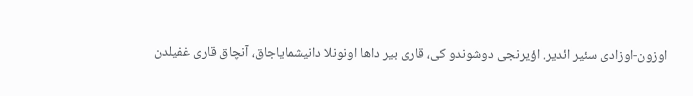اوزون-اوزادی سئیر ائدیر. اؤیرنجی دوشوندو کی، قاری بیر داها اونونلا دانیشمایا‌جاق، آنچاق قاری غفیلدن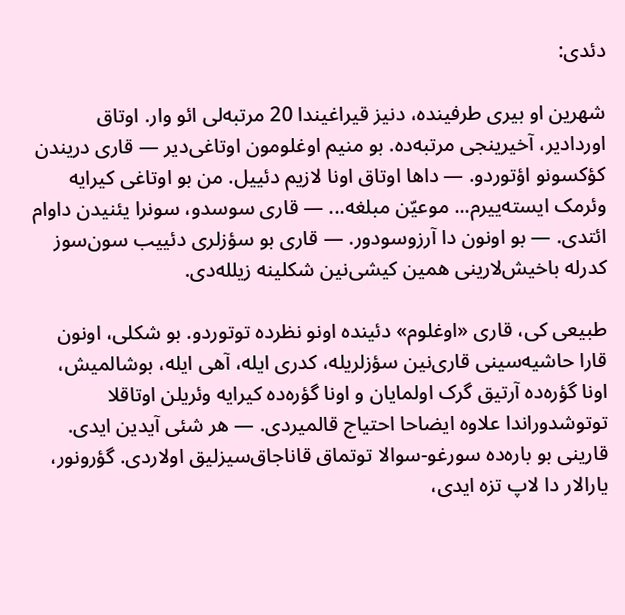دئدی:

شهرین او بیری طرفینده، دنیز قیراغیندا 20 مرتبه‌لی ائو وار. اوتاق اوردا‌دیر، آخیرینجی مرتبه‌ده. بو منیم اوغلومون اوتاغی‌دیر — قاری دریندن کؤکسونو اؤتوردو. — داها اوتاق اونا لازیم دئییل. من بو اوتاغی کیرایه وئرمک ایسته‌ییرم... موعیّن مبلغه... — قاری سوسدو، سونرا یئنیدن داوام ائتدی. — بو اونون دا آرزوسودور. — قاری بو سؤزلری دئییب سون‌سوز کدرله باخیش‌لارینی همین کیشی‌نین شکلینه زیلله‌دی.

طبیعی کی، قاری «اوغلوم» دئینده اونو نظرده توتوردو. بو شکلی، اونون قارا حاشیه‌سینی قاری‌نین سؤزلریله، کدری ایله، آهی ایله، بوشالمیش، اونا گؤره‌ده آرتیق گرک اولمایان و اونا گؤره‌ده کیرایه وئریلن اوتاقلا توتوشدوراندا علاوه ایضاحا احتیاج قالمیردی. — هر شئی آیدین ایدی. قارینی بو باره‌ده سورغو-سوالا توتماق قانا‌جاق‌سیزلیق اولاردی. گؤرونور، یارا‌لار دا لاپ تزه ایدی،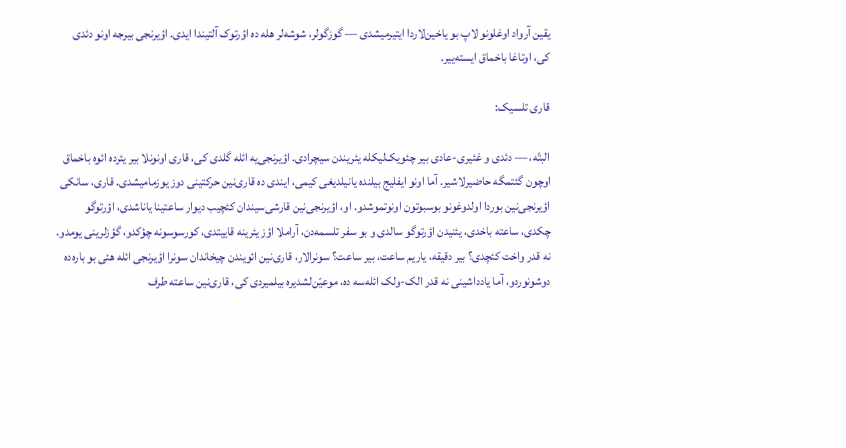یقین آرواد اوغلونو لاپ بو یاخین‌لاردا ایتیرمیشدی — گوزگولر، شوشه‌لر هله ده اؤرتوک آلتیندا ایدی. اؤیرنجی بیرجه اونو دئدی کی، اوتاغا باخماق ایسته‌ییر.

قاری تلسیک:

البتّه، — دئدی و غئیری-عادی بیر چئویک‌لیکله یئریندن سیچرادی. اؤیرنجی‌یه ائله گلدی کی، قاری اونونلا بیر یئرده ائوه باخماق اوچون گئتمگه حاضیرلاشیر. آما اونو ایفلیج بیلنده یانیلدیغی کیمی، ایندی ده قاری‌نین حرکتینی دوز یوزمامیشدی. قاری، سانکی اؤیرنجی‌نین بوردا اولدوغونو بوسبوتون اونوتموشدو. او، اؤیرنجی‌نین قارشی‌سیندان کئچیب دیوار ساعتینا یاناشدی، اؤرتوگو چکدی، ساعته باخدی، یئنیدن اؤرتوگو سالدی و بو سفر تلسمه‌دن، آراملا اؤز یئرینه قاییتدی، کورسوسونه چؤکدو، گؤزلرینی یومدو. نه قدر واخت کئچدی؟ بیر دقیقه، یاریم ساعت، بیر ساعت؟ سونرا‌لار، قاری‌نین ائویندن چیخاندان سونرا اؤیرنجی ائله هئی بو باره‌ده دوشونوردو، آما یادداشینی نه قدر الک-ولک ائله‌سه ده، موعیّن‌لشدیره بیلمیردی کی، قاری‌نین ساعته طرف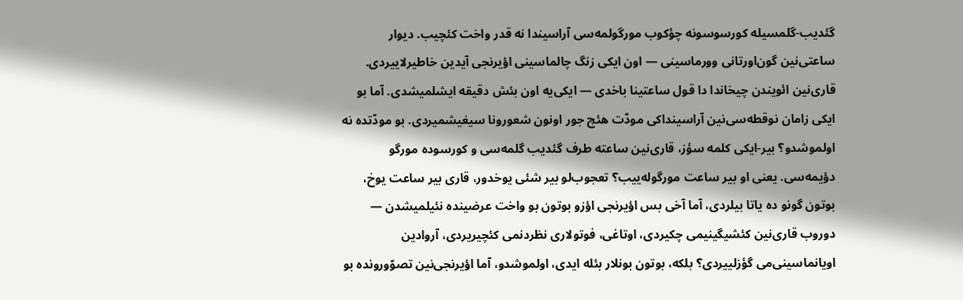گئدیب-گلمسیله کورسوسونه چؤکوب مورگولمه‌سی آراسیندا نه قدر واخت کئچیب. دیوار ساعتی‌نین گون‌اورتانی وورماسینی — اون ایکی زنگ چالماسینی اؤیرنجی آیدین خاطیرلاییردی. قاری‌نین ائویندن چیخاندا دا قول ساعتینا باخدی — ایکی‌یه اون بئش دقیقه ایشلمیشدی. آما بو ایکی زامان نوقطه‌سی‌نین آراسینداکی مودّت هئچ جور اونون شعورونا سیغیشمیردی. بو مودّتده نه اولموشدو؟ بیر-ایکی کلمه سؤز، قاری‌نین ساعته طرف گئدیب گلمه‌سی و کورسوده مورگو دؤیمه‌سی. یعنی او بیر ساعت مورگوله‌ییب؟ تعجوب‌لو بیر شئی یوخدور، قاری بیر ساعت یوخ، بوتون گونو ده یاتا بیلردی، آما آخی بس اؤیرنجی اؤزو بوتون بو واخت عرضینده نئیلمیشدن — دوروب قاری‌نین کئشیگینیمی چکیردی، اوتاغی، فوتولاری نظردنمی کئچیریردی، آروادین اویانماسینی‌می گؤزلییردی؟ بلکه، بوتون بونلار بئله ایدی، اولموشدو، آما اؤیرنجی‌نین تصوّورونده بو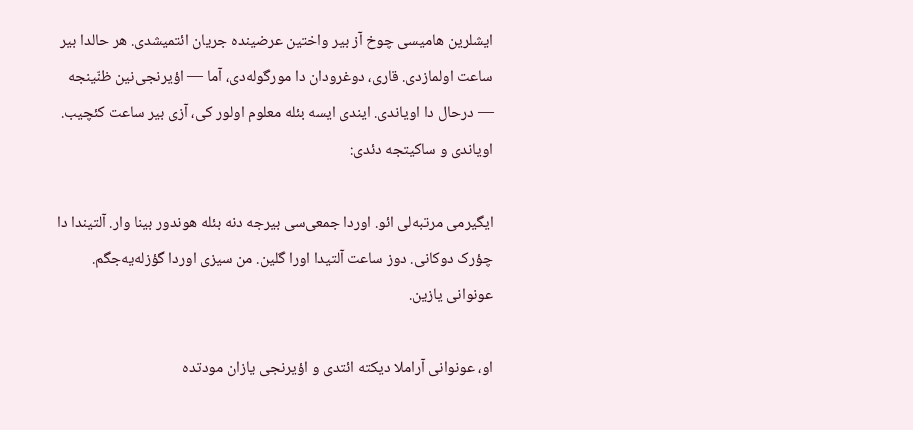ایشلرین هامیسی چوخ آز بیر واختین عرضینده جریان ائتمیشدی. هر حالدا بیر ساعت اولمازدی. قاری، دوغرودان دا مورگوله‌دی، آما — اؤیرنجی‌نین ظنّینجه — درحال دا اویاندی. ایندی ایسه بئله معلوم اولور کی، آزی بیر ساعت کئچیب. اویاندی و ساکیتجه دئدی:

ایگیرمی مرتبه‌لی ائو. اوردا جمعی‌سی بیرجه دنه بئله هوندور بینا وار. آلتیندا دا چؤرک دوکانی. دوز ساعت آلتیدا اورا گلین. من سیزی اوردا گؤزله‌یه‌جگم. عونوانی یازین.

او، عونوانی آراملا دیکته ائتدی و اؤیرنجی یازان مودتده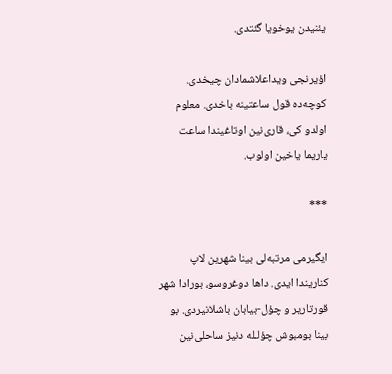یئنیدن یوخویا گئتدی.

اؤیرنجی ویداعلاشما‌دان چیخدی. کوچه‌ده قول ساعتینه باخدی. معلوم اولدو کی، قاری‌نین اوتاغیندا ساعت یاریما یاخین اولوب.

***

ایگیرمی مرتبه‌لی بینا شهرین لاپ کناریندا ایدی. داها دوغروسو، بورادا شهر قورتاریر و چؤل-بیابان باشلانیردی. بو بینا بومبوش چؤلـله دنیز ساحلی‌نین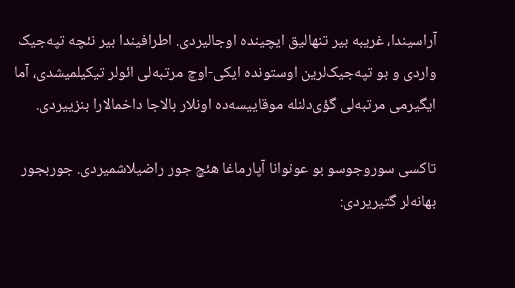آراسیندا، غریبه بیر تنها‌لیق ایچینده اوجالیردی. اطرافیندا بیر نئچه تپه‌جیک واردی و بو تپه‌جیک‌لرین اوستونده ایکی-اوچ مرتبه‌لی ائولر تیکیلمیشدی، آما ایگیرمی مرتبه‌لی گؤی‌د‌لنله موقاییسه‌ده اونلار بالاجا داخما‌لارا بنزییردی.

تاکسی سوروجوسو بو عونوانا آپارماغا هئچ جور راضیلاشمیردی. جوربجور بهانه‌لر گتیریردی: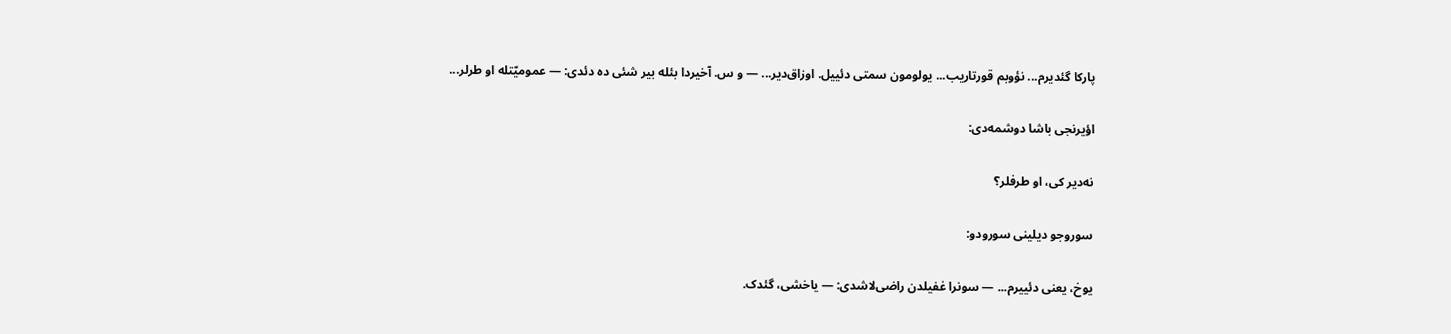پارکا گئدیرم... نؤوبم قورتاریب... یولومون سمتی دئییل. اوزاق‌دیر... — و س. آخیردا بئله بیر شئی ده دئدی: — عمومیّتله او طر‌لر...

اؤیرنجی باشا دوشمه‌دی:

نه‌دیر کی، او طرفلر؟

سوروجو دیلینی سورودو:

یوخ، یعنی دئییرم... — سونرا غفیلدن راضی‌لاشدی: — یاخشی، گئدک.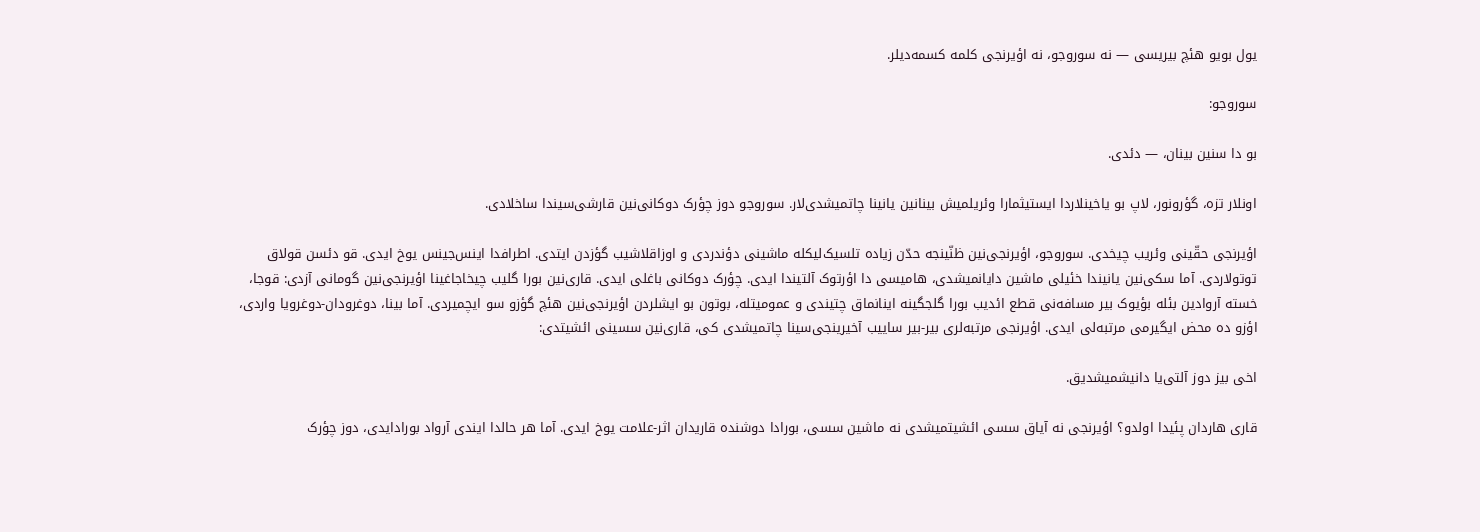یول بویو هئچ بیریسی — نه سوروجو، نه اؤیرنجی کلمه کسمه‌دیلر.

سوروجو:

بو دا سنین بینان، — دئدی.

اونلار تزه، گؤرونور، لاپ بو یاخینلاردا ایستیثمارا وئریلمیش بینانین یانینا چاتمیشدی‌لار. سوروجو دوز چؤرک دوکانی‌نین قارشی‌سیندا ساخلادی.

اؤیرنجی حقّینی وئریب چیخدی. سوروجو، اؤیرنجی‌نین ظنّینجه حدّن زیاده تلسیک‌لیکله ماشینی دؤندردی و اوزاقلاشیب گؤزدن ایتدی. اطرافدا اینس‌جینس یوخ ایدی. قو دئسن قولاق توتولاردی. آما سکی‌نین یانیندا خئیلی ماشین دایانمیشدی، هامیسی دا اؤرتوک آلتیندا ایدی. چؤرک دوکانی باغلی ایدی. قاری‌نین بورا گلیب چیخاجاغینا اؤیرنجی‌نین گومانی آزدی: قوجا، خسته آروادین بئله بؤیوک بیر مسافه‌نی قطع ائدیب بورا گلجگینه اینانماق چتیندی و عمومیتله، بوتون بو ایشلردن اؤیرنجی‌نین هئچ گؤزو سو ایچمیردی. آما بینا، دوغرودان-دوغرویا واردی، اؤزو ده محض ایگیرمی مرتبه‌لی ایدی. اؤیرنجی مرتبه‌لری بیر-بیر ساییب آخیرینجی‌سینا چاتمیشدی کی، قاری‌نین سسینی ائشیتدی:

اخی بیز دوز آلتی‌یا دانیشمیشدیق.

قاری هاردان پئیدا اولدو؟ اؤیرنجی نه آیاق سسی ائشیتمیشدی نه ماشین سسی، بورادا دوشنده قاریدان اثر-علامت یوخ ایدی. آما هر حالدا ایندی آرواد بورادایدی، دوز چؤرک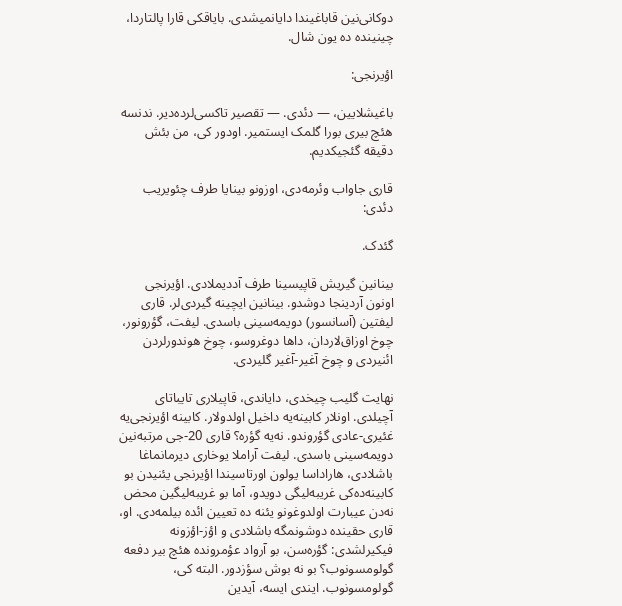دوکانی‌نین قاباغیندا دایانمیشدی. بایاقکی قارا پالتاردا، چینینده ده یون شال.

اؤیرنجی:

باغیشلایین، — دئدی. — تقصیر تاکسی‌لرده‌دیر. ندنسه هئچ بیری بورا گلمک ایستمیر. اودور کی، من بئش دقیقه گئجیکدیم.

قاری جاواب وئرمه‌دی، اوزونو بینایا طرف چئویریب دئدی:

گئدک.

بینانین گیریش قاپیسینا طرف آددیملادی. اؤیرنجی اونون آردینجا دوشدو. بینانین ایچینه گیردی‌لر. قاری لیفتین (آسانسور) دویمه‌سینی باسدی. لیفت، گؤرونور، چوخ اوزاق‌لاردان، داها دوغروسو، چوخ هوندورلردن ائنیردی و چوخ آغیر-آغیر گلیردی.

نهایت گلیب چیخدی، دایاندی، قاپیلاری تایباتای آچیلدی. اونلار کابینه‌یه داخیل اولدولار. کابینه اؤیرنجی‌یه غئیری-عادی گؤروندو. نه‌یه گؤره؟ قاری 20-جی مرتبه‌نین دویمه‌سینی باسدی. لیفت آراملا یوخاری دیرمانماغا باشلادی، هاراداسا یولون اورتاسیندا اؤیرنجی یئنیدن بو کابینه‌ده‌کی غریبه‌لیگی دویدو، آما بو غریبه‌لیگین محض نه‌دن عیبارت اولدوغونو یئنه ده تعیین ائده بیلمه‌دی. او، قاری حقینده دوشونمگه باشلادی و اؤز-اؤزونه فیکیرلشدی: گؤره‌سن، بو آرواد عؤمرونده هئچ بیر دفعه گولومسونوب؟ بو نه بوش سؤزدور. البته کی، گولومسونوب. ایندی ایسه، آیدین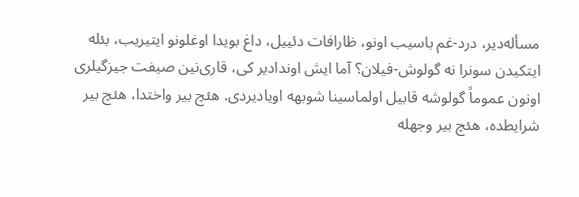مسأله‌دیر، درد-غم باسیب اونو، ظارافات دئییل، داغ بویدا اوغلونو ایتیریب، بئله ایتکیدن سونرا نه گولوش-فیلان؟ آما ایش اوندا‌دیر کی، قاری‌نین صیفت جیزگیلری اونون عموماً گولوشه قابیل اولماسینا شوبهه اویادیردی. هئچ بیر واختدا، هئچ بیر شرایطده، هئچ بیر وجهله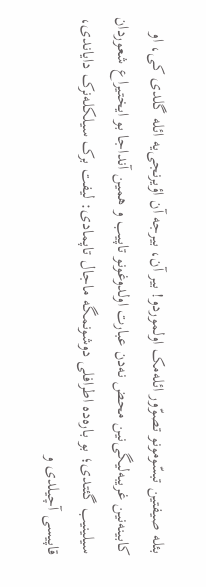بئله صیفتین تبسّومونو تصوّور ائله‌مک اولموردو! بیر آن، بیرجه آن اؤیرنجی‌یه ائله گلدی کی، او کابینه‌نین غریبه‌لیگی‌نین محض نه‌دن عبارت اولدوغونو تاپیب و همین آنداجا بو ایختیراع شعوردان سیلینیب گئتدی؛ بو باره‌ده اطرافلی دوشونمگه ماجال تاپمادی: لیفت برک سیلکله‌نرک دایاندی، قاپیسی آچیلدی و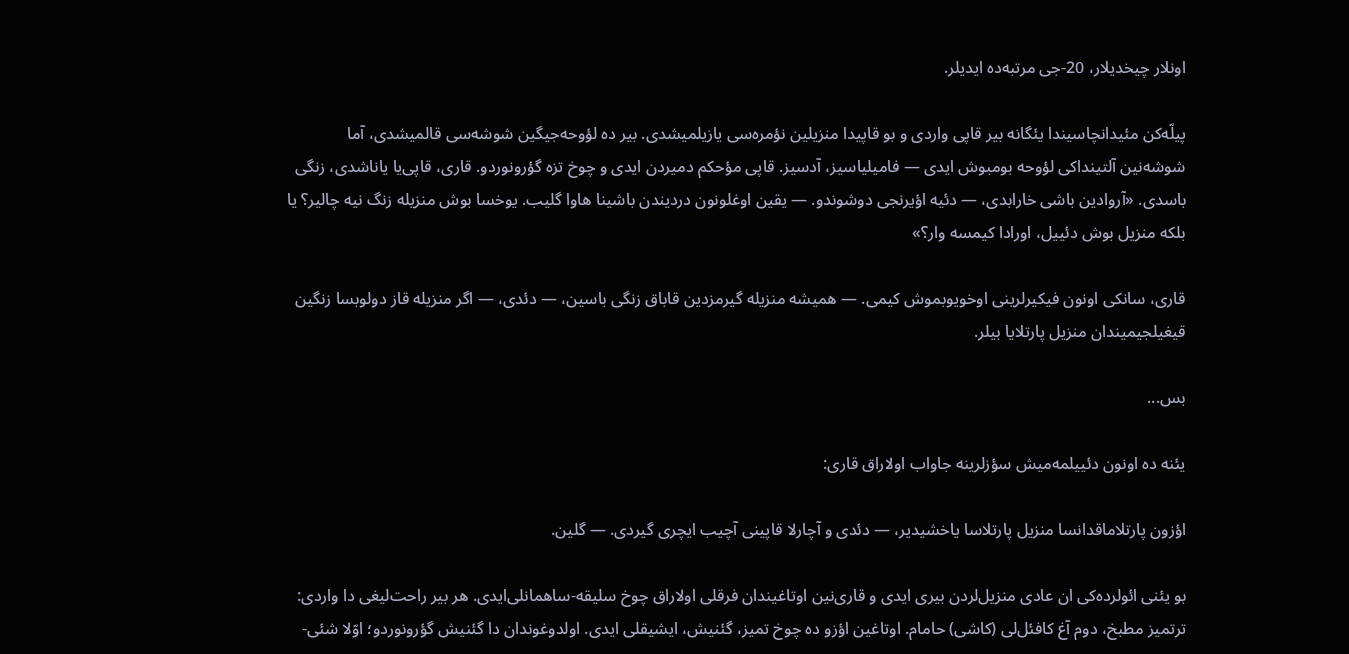اونلار چیخدیلار، 20-جی مرتبه‌ده ایدیلر.

پیلّه‌کن مئیدانچاسیندا یئگانه بیر قاپی واردی و بو قاپیدا منزیلین نؤمره‌سی یازیلمیشدی. بیر ده لؤوحه‌جیگین شوشه‌سی قالمیشدی، آما شوشه‌نین آلتینداکی لؤوحه بومبوش ایدی — فامیلیا‌سیز، آدسیز. قاپی مؤحکم دمیردن ایدی و چوخ تزه گؤرونوردو. قاری، قاپی‌یا یاناشدی، زنگی باسدی. «آروادین باشی خارابدی، — دئیه اؤیرنجی دوشوندو. — یقین اوغلونون دردیندن باشینا هاوا گلیب. یوخسا بوش منزیله زنگ نیه چالیر؟ یا بلکه منزیل بوش دئییل، اورادا کیمسه وار؟»

قاری، سانکی اونون فیکیرلرینی اوخویوبموش کیمی. — همیشه منزیله گیرمزدین قاباق زنگی باسین، — دئدی، — اگر منزیله قاز دولوبسا زنگین قیغیلجیمیندان منزیل پارتلایا بیلر.

بس...

یئنه ده اونون دئییلمه‌میش سؤزلرینه جاواب اولا‌راق قاری:

اؤزون پارتلاماقدانسا منزیل پارتلاسا یاخشیدیر، — دئدی و آچارلا قاپینی آچیب ایچری گیردی. — گلین.

بو یئنی ائولرده‌کی ان عادی منزیل‌لردن بیری ایدی و قاری‌نین اوتاغیندان فرقلی اولا‌راق چوخ سلیقه-ساهمانلی‌ایدی. هر بیر راحت‌لیغی دا واردی: ترتمیز مطبخ، دوم آغ کافئل‌لی (کاشی) حامام. اوتاغین اؤزو ده چوخ تمیز، گئنیش، ایشیقلی ایدی. اولدوغوندان دا گئنیش گؤرونوردو؛ اوّلا شئی-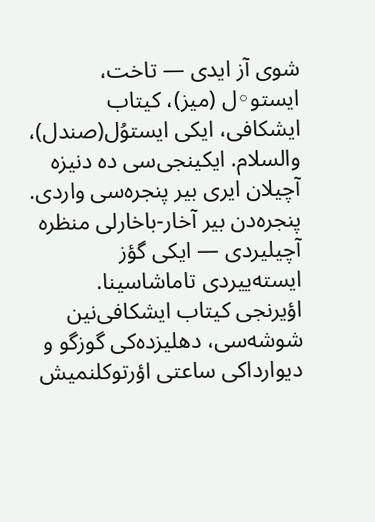شوی آز ایدی — تاخت، ایستو◦ل (میز)، کیتاب ایشکافی، ایکی ایستوُل(صندل)، والسلام. ایکینجی‌سی ده دنیزه آچیلان ایری بیر پنجره‌سی واردی. پنجره‌دن بیر آخار-باخارلی منظره آچیلیردی — ایکی گؤز ایسته‌ییردی تاماشاسینا. اؤیرنجی کیتاب ایشکافی‌نین شوشه‌سی، دهلیزده‌کی گوزگو و دیوارداکی ساعتی اؤرتوکلنمیش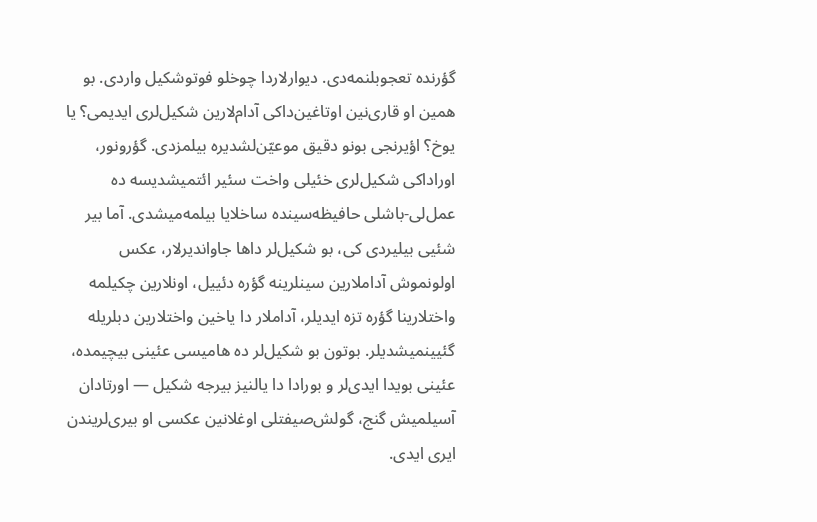گؤرنده تعجوبلنمه‌دی. دیوارلاردا چوخلو فوتوشکیل واردی. بو همین او قاری‌نین اوتاغین‌داکی آدام‌لارین شکیل‌لری ایدیمی؟ یا یوخ؟ اؤیرنجی بونو دقیق موعیّن‌لشدیره بیلمزدی. گؤرونور، اورا‌داکی شکیل‌لری خئیلی واخت سئیر ائتمیشدیسه ده عمل‌لی-باشلی حافیظه‌سینده ساخلایا بیلمه‌میشدی. آما بیر شئیی بیلیردی کی، بو شکیل‌لر داها جاواندیرلار، عکس اولونموش آداملارین سینلرینه گؤره دئییل، اونلارین چکیلمه واختلارینا گؤره تزه ایدیلر، آداملار دا یاخین واختلارین دبلریله گئیینمیشدیلر. بوتون بو شکیل‌لر ده هامیسی عئینی بیچیمده، عئینی بویدا ایدی‌لر و بورادا دا یالنیز بیرجه شکیل — اورتا‌دان آسیلمیش گنج، گولش‌صیفتلی اوغلانین عکسی او بیری‌لریندن ایری ایدی.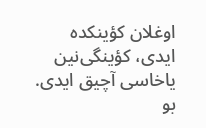اوغلان کؤینکده ایدی، کؤینگی‌نین یاخاسی آچیق ایدی. بو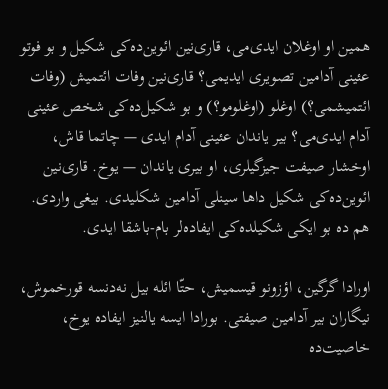همین او اوغلان ایدی‌می، قاری‌نین ائوین‌ده‌کی شکیل و بو فوتو عئینی آدامین تصویری ایدیمی؟ قاری‌نین وفات ائتمیش (وفات ائتمیشمی؟) اوغلو (اوغلومو؟) و بو شکیل‌ده‌کی شخص عئینی آدام ایدی‌می؟ بیر یاندان عئینی آدام ایدی — چاتما قاش، اوخشار صیفت جیزگیلری، او بیری یاندان — یوخ. قاری‌نین ائوین‌ده‌کی شکیل داها سینلی آدامین شکلیدی. بیغی واردی. هم ده بو ایکی شکیلده‌کی ایفاده‌لر بام-باشقا ایدی.

اورادا گرگین، اؤزونو قیسمیش، حتّا ائله بیل نه‌دنسه قورخموش، نیگاران بیر آدامین صیفتی. بورادا ایسه یالنیز ایفاده یوخ، خاصیت‌ده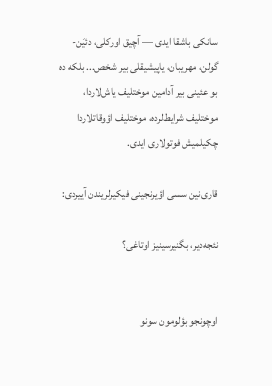سانکی باشقا ایدی — آچیق اورکلی، دئیَن-گولن، مهریبان، یاپیشیقلی بیر شخص... بلکه ده بو عئینی بیر آدامین موختلیف یاش‌لاردا، موختلیف شرایط‌لرده، موختلیف اؤوقاتلاردا چکیلمیش فوتولاری ایدی.

قاری‌نین سسی اؤیرنجینی فیکیرلریندن آییردی:

نئجه‌دیر، بگنیرسینیز اوتاغی؟


اوچونجو بؤلومون سونو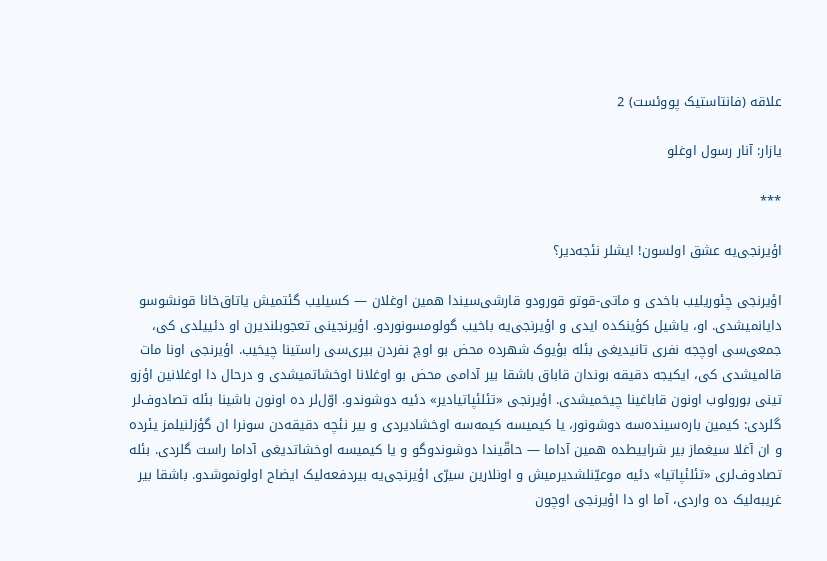علاقه (فانتاستیک پووئست) 2

یازار: آنار رسول اوغلو

***

اؤیرنجی‌یه عشق اولسون! ایشلر نئجه‌دیر؟

اؤیرنجی چئوریلیب باخدی و ماتی-قوتو قورودو قارشی‌سیندا همین اوغلان — کسیلیب گئتمیش یاتاق‌خانا قونشوسو دایانمیشدی. او، یاشیل کؤینکده ایدی و اؤیرنجی‌یه باخیب گولومسونوردو. اؤیرنجینی تعجوبلندیرن او دئییلدی کی، جمعی‌سی اوچجه نفری تانیدیغی بئله بؤیوک شهرده محض بو اوچ نفردن بیری‌سی راستینا چیخیب. اؤیرنجی اونا مات قالمیشدی کی، ایکیجه دقیقه بوندان قاباق باشقا بیر آدامی محض بو اوغلانا اوخشاتمیشدی و درحال دا اوغلانین اؤزو تینی بورولوب اونون قاباغینا چیخمیشدی. اؤیرنجی «تئلئپاتیادیر» دئیه دوشوندو. اوّل‌لر ده اونون باشینا بئله تصادوف‌لر گلردی: کیمین باره‌سینده‌سه دوشونور، یا کیمیسه کیمه‌سه اوخشادیردی و بیر نئچه دقیقه‌دن سونرا ان گؤزلنیلمز یئرده و ان آغلا سیغماز بیر شراییطده همین آداما — حاقّیندا دوشوندوگو و یا کیمیسه اوخشاتدیغی آداما راست گلردی. بئله تصادوف‌لری «تئلئپاتیا» دئیه موعیّنلشدیرمیش و اونلارین سیرّی اؤیرنجی‌یه بیردفعه‌لیک ایضاح اولونموشدو. باشقا بیر غریبه‌لیک ده واردی، آما او دا اؤیرنجی اوچون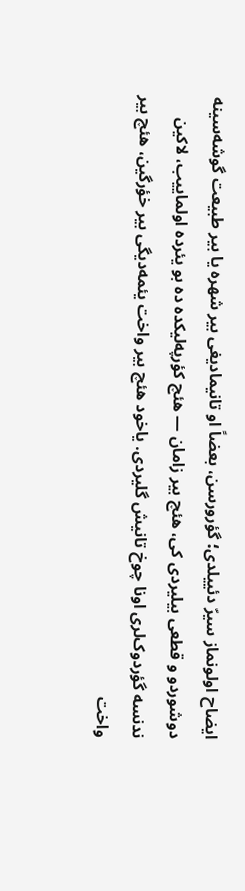ایضاح اولونماز سیرّ دئییلدی؛ گؤرورسن، بعضاً او تانیمادیغی بیر شهره یا بیر طبیعت گوشه‌سینه دوشوردو و قطعی بیلیردی کی، هئچ بیر زامان — هئچ کؤرپه‌لیکده ده بو یئرده اولماییب، لاکین ندنسه گؤردوک‌لری اونا چوخ تانیش گلیردی. یاخود هئچ بیر واخت یئمه‌دیگی بیر خؤرگین، هئچ بیر واخت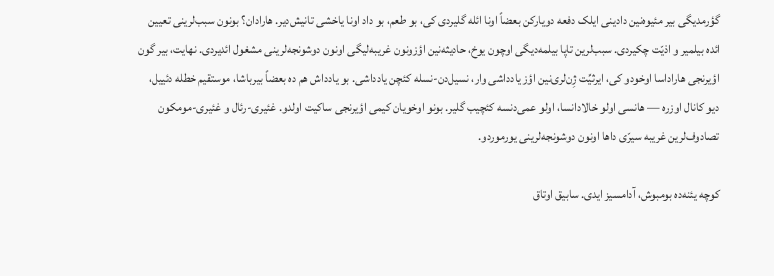گؤرمدیگی بیر مئیوه‌نین دادینی ایلک دفعه دویارکن بعضاً اونا ائله گلیردی کی، بو طعم، بو داد اونا یاخشی تانیش‌دیر. هارا‌دان؟ بونون سبب‌لرینی تعیین ائده بیلمیر و اذیّت چکیردی. سبب‌لرین تاپا بیلمه‌دیگی اوچون یوخ، حادیثه‌نین اؤزونون غریبه‌لیگی اونون دوشونجه‌لرینی مشغول ائدیردی. نهایت، بیر گون اؤیرنجی هاراداسا اوخودو کی، ایرثیِّت ژِن‌لری‌نین اؤز یادداشی وار، نسیل‌دن-نسله کئچن یادداشی. بو یادداش هم ده بعضاً بیرباشا، موستقیم خطله دئییل، دیو کانال اوزره — هانسی اولو خالا‌دانسا، اولو عمی‌دنسه کئچیب گلیر. بونو اوخویان کیمی اؤیرنجی ساکیت اولدو. غئیری-رئال و غئیری-مومکون تصادوف‌لرین غریبه سیرّی داها اونون دوشونجه‌لرینی یورموردو.

کوچه یئنه‌ده بومبوش، آدا‌مسیز ایدی. سابیق اوتاق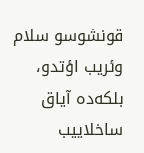قونشوسو سلام وئریب اؤتدو، بلکه‌ده آیاق ساخلاییب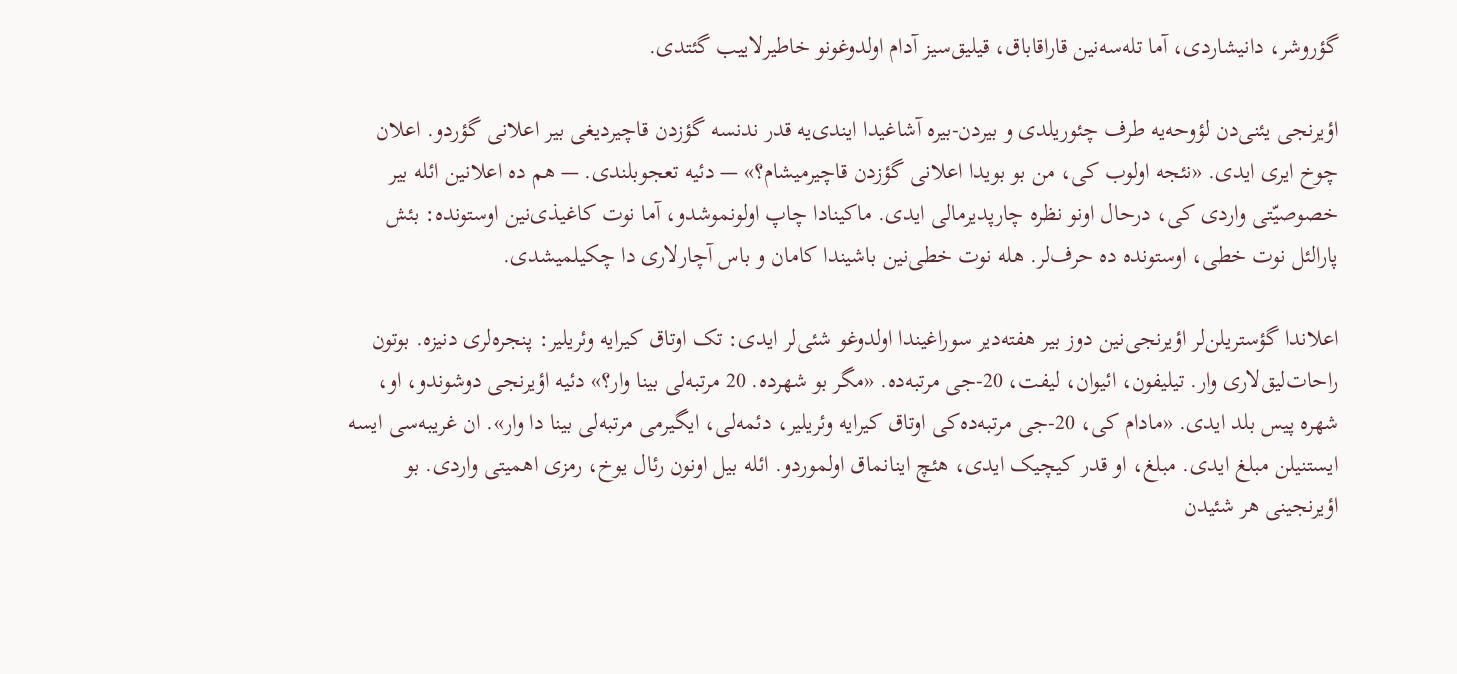گؤروشر، دانیشاردی، آما تله‌سه‌نین قاراقاباق، قیلیق‌سیز آدام اولدوغونو خاطیرلاییب گئتدی.

اؤیرنجی یئنی‌دن لؤوحه‌یه طرف چئوریلدی و بیردن-بیره آشاغیدا ایندی‌یه قدر ندنسه گؤزدن قاچیردیغی بیر اعلانی گؤردو. اعلان چوخ ایری ایدی. «نئجه اولوب کی، من بو بویدا اعلانی گؤزدن قاچیرمیشام؟» — دئیه تعجوبلندی. — هم ده اعلانین ائله بیر خصوصیّتی واردی کی، درحال اونو نظره چارپدیرما‌لی ایدی. ماکینادا چاپ اولونموشدو، آما نوت کاغیذی‌نین اوستونده: بئش پارالئل نوت خطی، اوستونده ده حرف‌لر. هله نوت خطی‌نین باشیندا کامان و باس آچارلاری دا چکیلمیشدی.

اعلاندا گؤستریلن‌لر اؤیرنجی‌نین دوز بیر هفته‌دیر سوراغیندا اولدوغو شئی‌لر ایدی: تک اوتاق کیرایه وئریلیر: پنجره‌لری دنیزه. بوتون راحات‌لیق‌لاری وار. تیلیفون، ائیوان، لیفت، 20-جی مرتبه‌ده. «مگر بو شهرده. 20 مرتبه‌لی بینا وار؟» دئیه اؤیرنجی دوشوندو، او، شهره پیس بلد ایدی. «مادام کی، 20-جی مرتبه‌ده‌کی اوتاق کیرایه وئریلیر، دئمه‌لی، ایگیرمی مرتبه‌لی بینا دا وار». ان غریبه‌سی ایسه ایستنیلن مبلغ ایدی. مبلغ، او قدر کیچیک ایدی، هئچ اینانماق اولموردو. ائله بیل اونون رئال یوخ، رمزی اهمیتی واردی. بو اؤیرنجینی هر شئیدن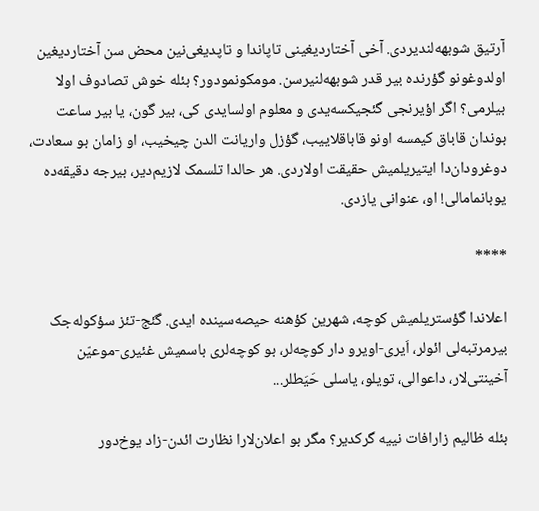آرتیق شوبهه‌لندیردی. آخی آختاردیغینی تاپاندا و تاپدیغی‌نین محض سن آختاردیغین اولدوغونو گؤرنده بیر قدر شوبهه‌لنیرسن. مومکونمودور؟ بئله خوش تصادوف اولا بیلرمی؟ اگر اؤیرنجی گئجیکسه‌یدی و معلوم اولسایدی کی، بیر گون، یا بیر ساعت بوندان قاباق کیمسه اونو قاباقلاییب، گؤزل واریانت الدن چیخیب، او زامان بو سعادت، دوغرودان‌دا ایتیریلمیش حقیقت اولاردی. هر حالدا تلسمک لازیم‌دیر، بیرجه دقیقه‌ده یوبانماما‌لی! او، عنوانی یازدی.

****

اعلاندا گؤستریلمیش کوچه، شهرین کؤهنه حیصه‌سینده ایدی. گئج-تئز سؤکوله‌جک بیرمرتبه‌لی ائولر، اَیری-اویرو دار کوچه‌لر، بو کوچه‌لری باسمیش غئیری-موعیّن آخینتی‌لار، داعوا‌لی، تویلو، یاسلی حَیَطلر...

بئله ظالیم زارافات نییه گرکدیر؟ مگر بو اعلان‌لارا نظارت ائدن-زاد یوخ‌دور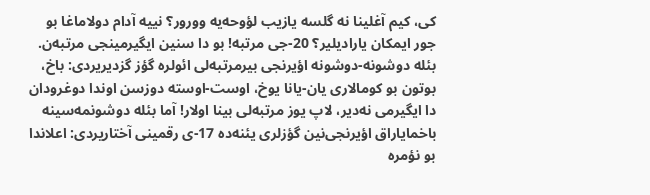کی، کیم آغلینا نه گلسه یازیب لؤوحه‌یه وورور؟ نییه آدام دولاماغا بو جور ایمکان یارادیلیر؟ 20-جی مرتبه! بو دا سنین ایگیرمینجی مرتبه‌ن. بئله دوشونه-دوشونه اؤیرنجی بیرمرتبه‌لی ائولره گؤز گزدیریردی: باخ، بوتون بو کوما‌لاری یان-یانا یوخ، اوست-اوسته دوزسن اوندا دوغرودان دا ایگیرمی نه‌دیر، لاپ یوز مرتبه‌لی بینا اولار! آما بئله دوشونمه‌سینه باخمایا‌راق اؤیرنجی‌نین گؤزلری یئنه‌ده 17-ی رقمینی آختاریردی: اعلاندا بو نؤمره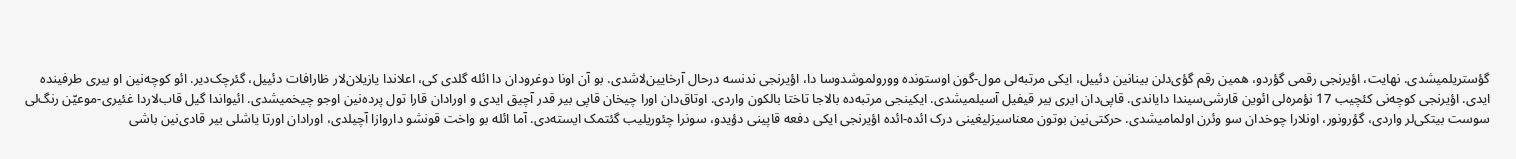گؤستریلمیشدی. نهایت، اؤیرنجی رقمی گؤردو، همین رقم گؤی‌د‌لن بینانین دئییل، ایکی مرتبه‌لی مول-گون اوستونده وورولموشدوسا دا، اؤیرنجی ندنسه درحال آرخایین‌لاشدی. بو آن اونا دوغرودان دا ائله گلدی کی، اعلاندا یازیلان‌لار ظارافات دئییل، گئرچک‌دیر. ائو کوچه‌نین او بیری طرفینده ایدی. اؤیرنجی کوچه‌نی کئچیب 17 نؤمره‌لی ائوین قارشی‌سیندا دایاندی. قاپی‌دان ایری بیر قیفیل آسیلمیشدی. ایکینجی مرتبه‌ده بالاجا تاختا بالکون واردی. اوتاق‌دان اورا چیخان قاپی بیر قدر آچیق ایدی و اورا‌دان قارا تول پرده‌نین اوجو چیخمیشدی. ائیواندا گیل قاب‌لاردا غئیری-موعیّن رنگ‌لی سوست بیتکی‌لر واردی، گؤرونور، اونلارا چوخدان سو وئرن اولمامیشدی. حرکتی‌نین بوتون معنا‌سیزلیغینی درک ائده-ائده اؤیرنجی ایکی دفعه قاپینی دؤیدو، سونرا چئوریلیب گئتمک ایسته‌دی. آما ائله بو واخت قونشو داروازا آچیلدی، اورا‌دان اورتا یاشلی بیر قادی‌نین باشی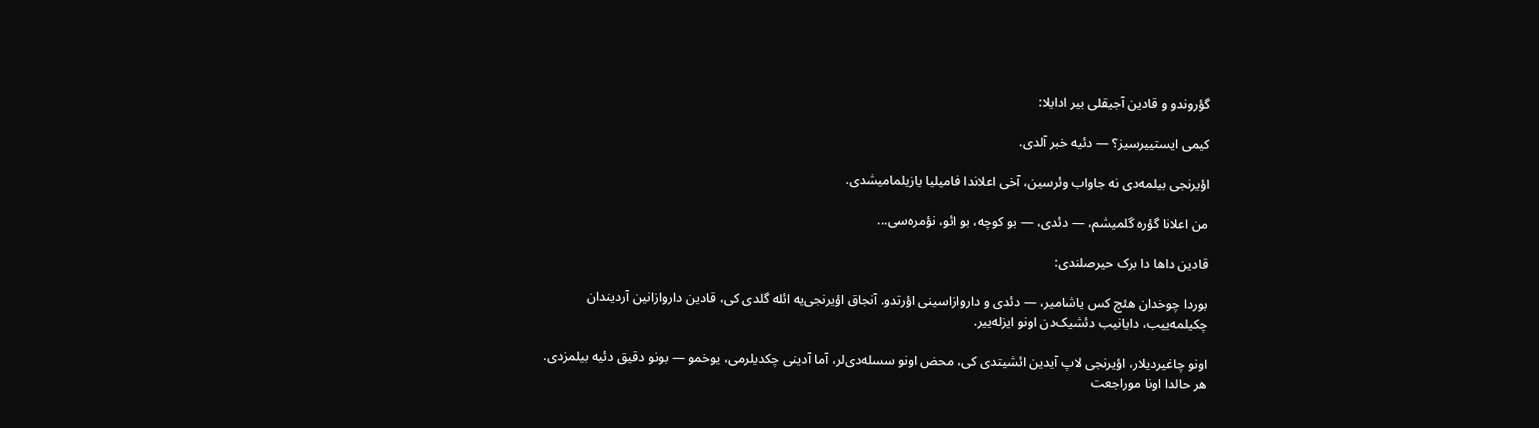گؤروندو و قادین آجیقلی بیر ادایلا:

کیمی ایستییرسیز؟ — دئیه خبر آلدی.

اؤیرنجی بیلمه‌دی نه جاواب وئرسین، آخی اعلاندا فامیلیا یازیلمامیشدی.

من اعلانا گؤره گلمیشم، — دئدی، — بو کوچه، بو ائو، نؤمره‌سی...

قادین داها دا برک حیرصلندی:

بوردا چوخدان هئچ کس یاشامیر، — دئدی و داروازاسینی اؤرتدو. آنجاق اؤیرنجی‌یه ائله گلدی کی، قادین داروازانین آردیندان چکیلمه‌ییب، دایانیب دئشیک‌دن اونو ایزله‌ییر.

اونو چاغیردیلار، اؤیرنجی لاپ آیدین ائشیتدی کی، محض اونو سسله‌دی‌لر، آما آدینی چکدیلرمی، یوخمو — بونو دقیق دئیه بیلمزدی. هر حالدا اونا موراجعت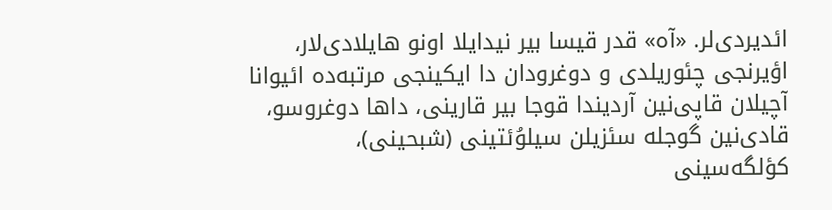ائدیردی‌لر. «آه» قدر قیسا بیر نیدایلا اونو هایلادی‌لار، اؤیرنجی چئوریلدی و دوغرودان دا ایکینجی مرتبه‌ده ائیوانا آچیلان قاپی‌نین آردیندا قوجا بیر قارینی، داها دوغروسو، قادی‌نین گوجله سئزیلن سیلوُئتینی (شبحینی)، کؤلگه‌سینی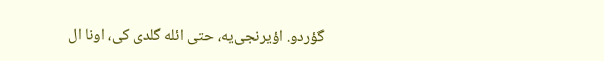گؤردو. اؤیرنجی‌یه، حتی ائله گلدی کی، اونا ال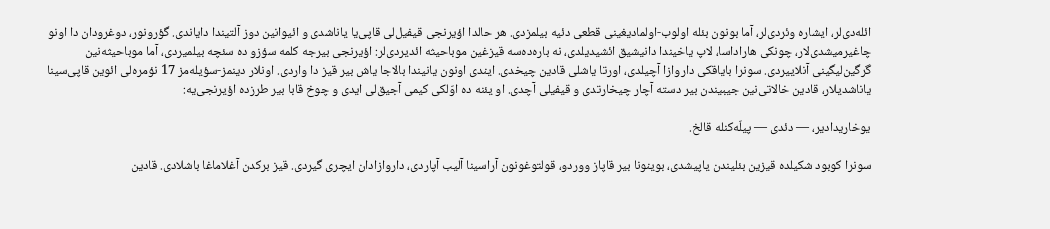ائله‌دی‌لر، ایشاره وئردی‌لر، آما بونون بئله اولوب-اولمادیغینی قطعی دئیه بیلمزدی. هر حالدا اؤیرنجی قیفیل‌لی قاپی‌یا یاناشدی و ائیوانین دوز آلتیندا دایاندی. گؤرونور، دوغرودان دا اونو چاغیرمیشدی‌لار، چونکی هاراداسا، لاپ یاخیندا دانیشیق ائشیدیلدی، نه باره‌ده‌سه قیزغین موباحیثه ائدیردی‌لر: اؤیرنجی بیرجه کلمه سؤزو ده سئچه بیلمیردی، آما موباحیثه‌نین گرگین‌لیگینی آنلاییردی. سونرا بایاقکی داروازا آچیلدی، اورتا یاشلی قادین چیخدی. ایندی اونون یانیندا بالاجا یاش بیر قیز دا واردی. اونلار دینمز-سؤیله‌مز 17 نؤمره‌لی ائوین قاپی‌سینا یاناشدیلار، قادین خالاتی‌نین جیبیندن بیر دسته آچار چیخارتدی و قیفیلی آچدی. او یئنه ده اوّلکی کیمی آجیق‌لی ایدی و چوخ قابا بیر طرزده اؤیرنجی‌یه:

یوخاریدا‌دیر، — دئدی — پیلّه‌کنله قالخ.

سونرا کوبود شکیلده قیزین بئلیندن یاپیشدی، بوینونا بیر قاپاز ووردو، قولتوغونون آراسینا آلیب آپاردی، داروازا‌دان ایچری گیردی. قیز برکدن آغلاماغا باشلادی. قادین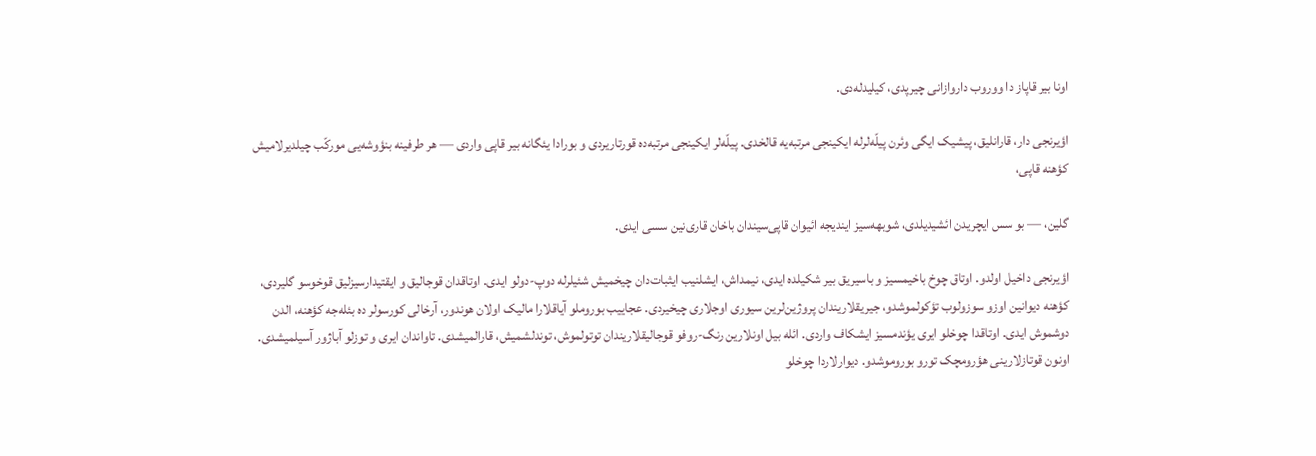اونا بیر قاپاز دا ووروب داروازانی چیرپدی، کیلیدله‌دی.

اؤیرنجی دار، قارانلیق، پیشیک ایگی وئرن پیلّه‌لرله ایکینجی مرتبه‌یه قالخدی. پیلّه‌لر ایکینجی مرتبه‌ده قورتاریردی و بورادا یئگانه بیر قاپی واردی — هر طرفینه بنؤوشه‌یی مورکّب چیلدیرلامیش کؤهنه قاپی،

گلین، — بو سس ایچریدن ائشیدیلدی، شوبهه‌سیز ایندیجه ائیوان قاپی‌سیندان باخان قاری‌نین سسی ایدی.

اؤیرنجی داخیل اولدو. اوتاق چوخ باخیمسیز و باسیریق بیر شکیلده ایدی، نیمداش، ایشلنیب ایثبات‌دان چیخمیش شئیلرله دوپ-دولو ایدی. اوتاقدان قوجا‌لیق و ایقتیدارسیزلیق قوخوسو گلیردی، کؤهنه دیوانین اوزو سوزولوب تؤکولموشدو، جیریقلاریندان‌ پروژین‌لرین سیوری اوجلاری چیخیردی. عجاییب بوروملو آیاقلارا مالیک اولان هوندور، آرخا‌لی کورسولر ده بئله‌جه کؤهنه، الدن دوشموش ایدی. اوتاقدا چوخلو ایری یؤندمسیز ایشکاف واردی. ائله بیل اونلارین رنگ-روفو قوجالیقلاریندان‌ توتولموش، توندلشمیش، قارالمیشدی. تاواندان ایری و توزلو آباژور آسیلمیشدی. اونون قوتازلارینی هؤرومچک تورو بوروموشدو. دیوارلاردا چوخلو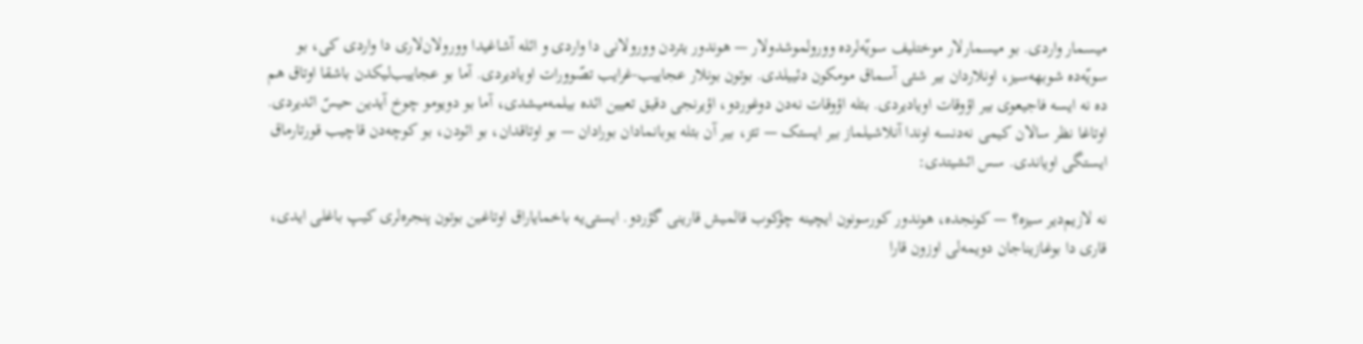میسمار واردی. بو میسمارلار موختلیف سویّه‌لرده وورولموشدولار — هوندور یئردن وورولانی دا واردی و ائله آشاغیدا وورولان‌لاری دا واردی کی، بو سویّه‌ده شوبهه‌سیز، اونلاردان بیر شئی آسماق مومکون دئییلدی. بوتون بونلار عجاییب-غرایب تصّوورات اویادیردی. آما بو عجاییب‌لیکدن باشقا اوتاق هم ده نه ایسه فاجیعوی بیر اؤوقات اویادیردی. بئله اؤوقات نه‌دن دوغوردو، اؤیرنجی دقیق تعیین ائده بیلمه‌میشدی، آما بو دویومو چوخ آیدین حیسّ ائدیردی. اوتاغا نظر سالان کیمی نه‌دنسه اوندا آنلاشیلماز بیر ایستک — تئز، بیر آن بئله یوبانما‌دان بورا‌دان — بو اوتاقدان، بو ائودن، بو کوچه‌دن قاچیب قورتارماق ایستگی اویاندی. سس ائشیتدی:

نه لازیم‌دیر سیزه؟ — کونجده، هوندور کورسونون ایچینه چؤکوب قالمیش قارینی گؤردو. ایستی‌یه باخمایا‌راق اوتاغین بوتون پنجره‌لری کیپ باغلی ایدی، قاری دا بوغازیناجان دویمه‌لی اوزون قارا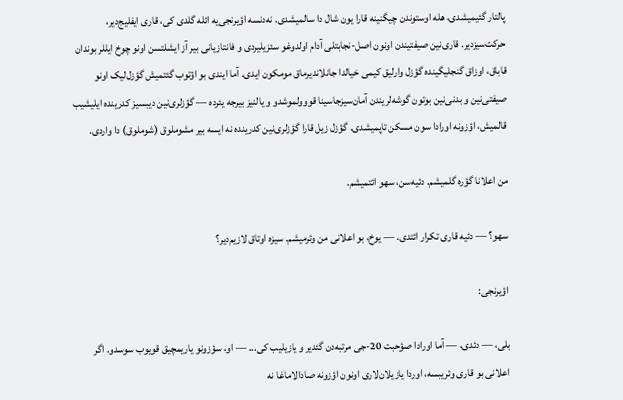پالتار گئیمیشدی، هله اوستوندن چیگنینه قارا یون شال دا سالمیشدی. نه‌دنسه اؤیرنجی‌یه ائله گلدی کی، قاری ایفلیج‌دیر، حرکت‌سیزدیر. قاری‌نین صیفتیندن اونون اصل-نجابتلی آدام اولدوغو سئزیلیردی و فانتازیانی بیر آز ایشلتسن اونو چوخ ایللر بوندان قاباق، اوزاق گنجلیگینده گؤزل وارلیق کیمی خیالدا جانلاندیرماق مومکون ایدی. آما ایندی بو اؤتوب گئتمیش گؤزل‌لیک اونو صیفتی‌نین و بدنی‌نین بوتون گوشه‌لریندن آمان‌سیزجاسینا قووولموشدو و یالنیز بیرجه یئرده — گؤزلری‌نین دیبسیز کدرینده ایلیشیب قالمیش، اؤزونه اورادا سون مسکن تاپمیشدی. گؤزل زیل قارا گؤزلری‌نین کدرینده نه ایسه بیر مشوملوق (شوملوق) دا واردی.

من اعلانا گؤره گلمیشم. دئیه‌سن، سهو ائتمیشم.

سهو؟ — دئیه قاری تکرار ائتدی. — یوخ، بو اعلانی من وئرمیشم. سیزه اوتاق لازیم‌دیر؟

اؤیرنجی:

بلی، — دئدی، — آما اورادا صؤحبت 20-جی مرتبه‌دن گئدیر و یازیلیب کی... — او، سؤزونو یاریمچیق قویوب سوسدو. اگر اعلانی بو قاری وئریبسه، اوردا یازیلان‌لاری اونون اؤزونه صادالاماغا نه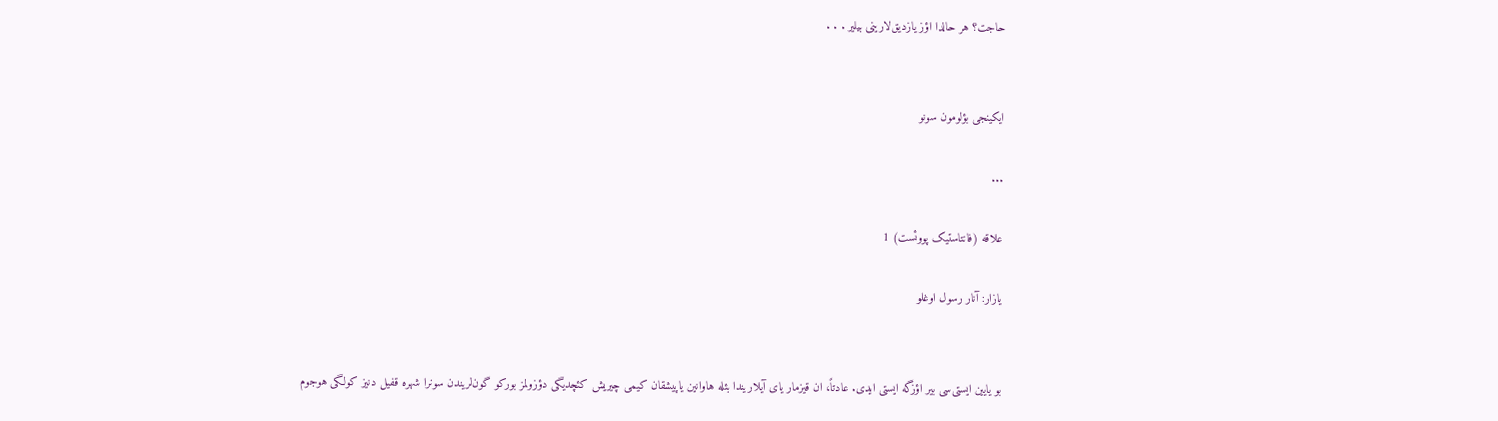حاجت؟ هر حالدا اؤز یازدیق‌لارینی بیلیر . . .


ایکینجی بؤلومون سونو

...

علاقه (فانتاستیک پووئست) 1

یازار: آنار رسول اوغلو


بو یایین ایستی‌سی بیر اؤزگه ایستی ایدی. عادتاً، ان قیزمار یای آیلاریندا بئله هاوانین یاپیشقان کیمی چیریش کئچدیگی دؤزولمز بورکو گون‌لریندن سونرا شهره قفیل دنیز کولگی هوجوم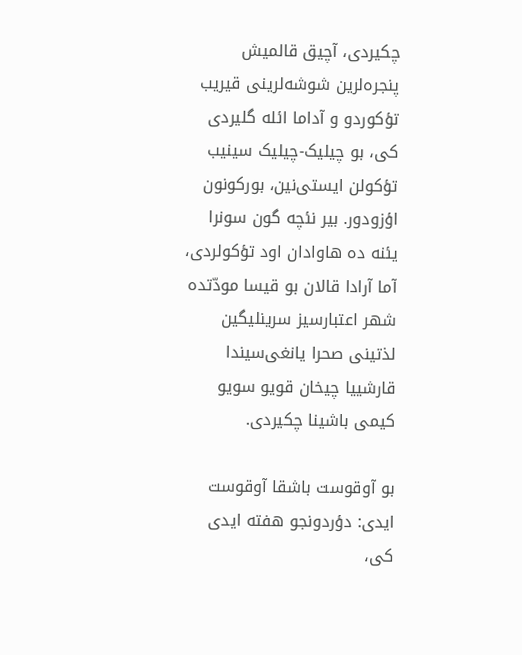چکیردی، آچیق قالمیش پنجره‌لرین شوشه‌لرینی قیریب تؤکوردو و آداما ائله گلیردی کی، بو چیلیک-چیلیک سینیب تؤکولن ایستی‌نین، بورکونون اؤزودور. بیر نئچه گون سونرا یئنه ده هاوا‌دان اود تؤکولردی، آما آرادا قالان بو قیسا مودّتده شهر اعتبارسیز سرینلیگین لذتینی صحرا یانغی‌سیندا قارشییا چیخان قویو سویو کیمی باشینا چکیردی.

بو آوقوست باشقا آوقوست ایدی: دؤردونجو هفته ایدی کی،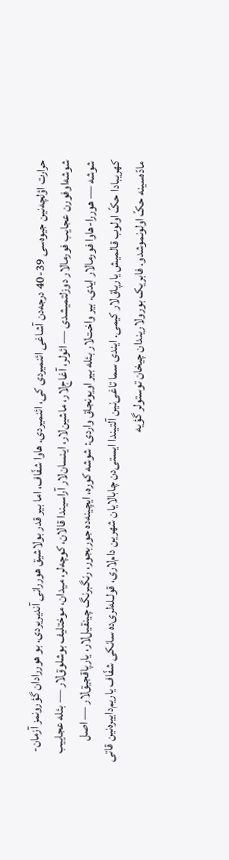حرارت اؤلچه‌نین جیوه‌سی 39-40 درجه‌دن آشاغی ائنمیردی کی، ائنمیردی. هاوا شفّاف، اما بیر قدر بولاشیق هوررانی آندیریردی. بو هوررا‌دان گؤرونمز آزمان-شوشه‌اوفورن عجایب فورما‌لار دوزلتمیشدی — ائولر، آغاج‌لار، ماشین‌لار، اینسان‌لار آراسیندا قالان، کوچه‌لر، میدان، موختلیف بوشلوق‌لار — بئله عجاییب شوشه — هوررا-هاوا فورما‌لار ایدی. بیر واخت‌لار بئله بیر اویونجاق واردی: شوشه کوره، ایچینه‌ده جوربجور، رنگبرنگ چینقیل‌لار، یارپاقجیق‌لار — اصل کهریبادا حکّ اولوب قالمیش یارپاق‌لار کیمی. ایندی سما تاغی‌نین آلتیندا ایستی‌دن چابالایان شهرین دام‌لاری، قولـله‌لری‌ده سانکی شفّاف یاریم‌داییره‌نین قاتی مادّه‌سینه حکّ اولونموشدو. فابریک بورولاریندان‌ چیخان توستولر گؤیه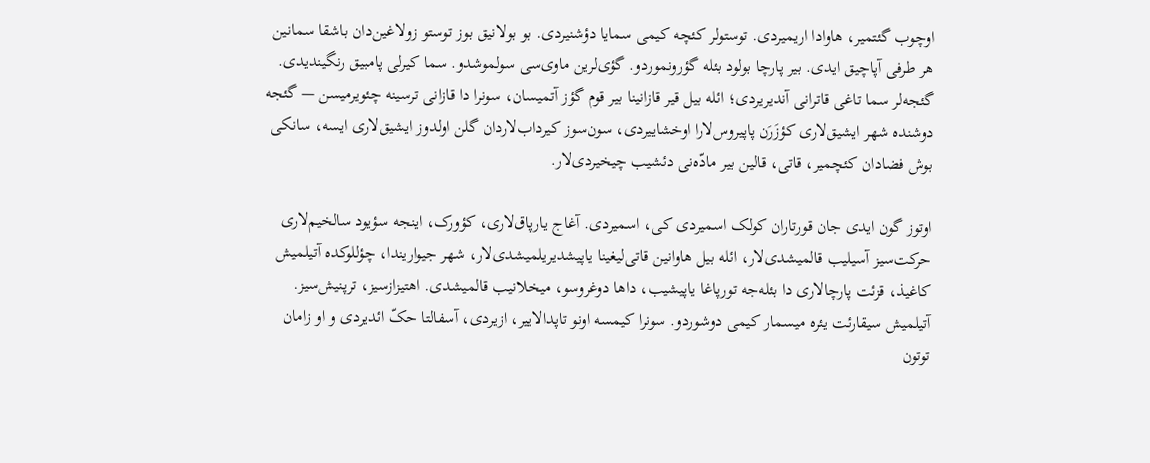اوچوب گئتمیر، هاوادا اریمیردی. توستولر کئچه کیمی سمایا دؤشنیردی. بو بولانیق بوز توستو زولاغین‌دان باشقا سمانین هر طرفی آپاچیق ایدی. بیر پارچا بولود بئله گؤرونموردو. گؤی‌لرین ماوی‌سی سولموشدو. سما کیرلی پامبیق رنگیندیدی. گئجه‌لر سما تاغی قاترانی آندیریردی؛ ائله بیل قیر قازانینا بیر قوم گؤز آتمیسان، سونرا دا قازانی ترسینه چئویرمیسن — گئجه دوشنده شهر ایشیق‌لاری کؤزَرَن پاپیروس‌لارا اوخشاییردی، سون‌سوز کیرداب‌لاردان گلن اولدوز ایشیق‌لاری ایسه، سانکی بوش فضا‌دان کئچمیر، قاتی، قالین بیر مادّه‌نی دئشیب چیخیردی‌لار.

اوتوز گون ایدی جان قورتاران کولک اسمیردی کی، اسمیردی. آغاج یارپاق‌لاری، کؤو‌رک، اینجه سؤیود سالخیم‌لاری حرکت‌سیز آسیلیب قالمیشدی‌لار، ائله بیل هاوانین قاتی‌لیغینا یاپیشدیریلمیشدی‌لار، شهر جیواریندا، چؤللوکده آتیلمیش کاغیذ، قزئت پارچا‌لاری دا بئله‌جه تورپاغا یاپیشیب، داها دوغروسو، میخلانیب قالمیشدی. اهتیزازسیز، ترپنیش‌سیز. آتیلمیش سیقارئت یئره میسمار کیمی دوشوردو. سونرا کیمسه اونو تاپدالاییر، ازیردی، آسفالتا حکّ ائدیردی و او زامان توتون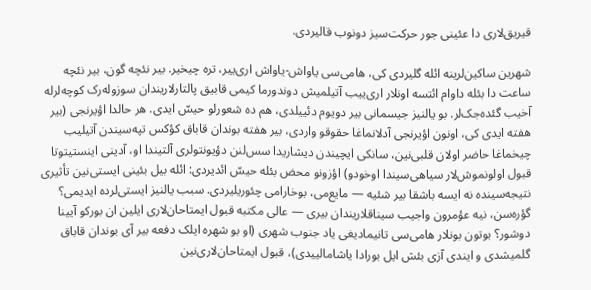قیریق‌لاری دا عئینی جور حرکت‌سیز دونوب قالیردی.

شهرین ساکین‌لرینه ائله گلیردی کی، هامی‌سی یاواش-یاواش اری‌ییر، تره چیخیر. بیر نئچه گون، بیر نئچه ساعت دا بئله داوام ائتسه اونلار اری‌ییب آتیلمیش دوندورما کیمی قابیق پالتارلاریندان‌ سوزوله‌رک کوچه‌لرله آخیب گئده‌جک‌لر. بو یالنیز جیسمانی بیر دویوم دئییلدی، هم ده شعورلو حیسّ ایدی. هر حالدا اؤیرنجی (بیر هفته ایدی کی، اونون اؤیرنجی آدلانماغا حقوقو واردی، بیر هفته بوندان قاباق کؤکس تپه‌سیندن آتیلیب چیخماغا حاضر اولان قلبی‌نین، سانکی ایچیندن دیشاریدا سس‌لنن دؤیونتولری آلتیندا او، آدینی اینستیتوتا قبول اولونموش‌لار سیاهی‌سیندا اوخودو) اؤزونو محض بئله حیسّ ائدیردی: ائله بیل بئینی ایستی‌نین تأثیری نتیجه‌سینده نه ایسه باشقا بیر شئیه — مایع‌می، بوخارامی چئوریلیردی. سبب یالنیز ایستی‌لرده ایدیمی؟ گؤره‌سن، نیه عؤمرون واجیب سیناقلاریندان‌ بیری — عالی مکتبه قبول ایمتاحان‌لاری ایلین ان بورکو آیینا دوشور؟ بوتون بونلار هامی‌سی تانیمادیغی یاد جنوب شهری (او بو شهره ایلک دفعه بیر آی بوندان قاباق گلمیشدی و ایندی آزی بئش ایل بورادا یاشامالییدی)، قبول ایمتاحان‌لاری‌نین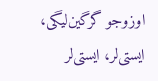اوزوجو گرگین‌لیگی، ایستی‌لر، ایستی‌لر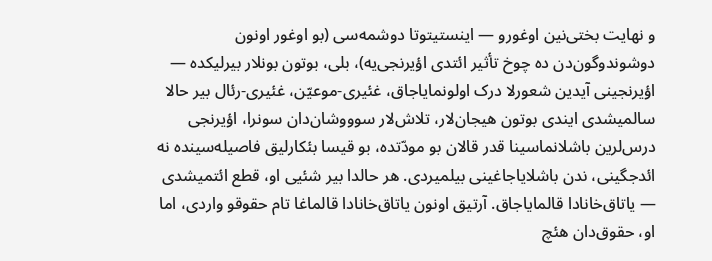و نهایت بختی‌نین اوغورو — اینستیتوتا دوشمه‌سی (بو اوغور اونون دوشوندوگون‌دن ده چوخ تأثیر ائتدی اؤیرنجی‌یه)، بلی، بوتون بونلار بیرلیکده — اؤیرنجینی آیدین شعورلا درک اولونمایا‌جاق، غئیری-موعیّن، غئیری-رئال بیر حالا سالمیشدی ایندی بوتون هیجان‌لار، تلاش‌لار سوووشان‌دان سونرا، اؤیرنجی درس‌لرین باشلانماسینا قدر قالان بو مودّتده، بو قیسا بئکارلیق فاصیله‌سینده نه ائدجگینی، ندن باشلایاجاغینی بیلمیردی. هر حالدا بیر شئیی او، قطع ائتمیشدی — یاتاق‌خانادا قالمایا‌جاق. آرتیق اونون یاتاق‌خانادا قالماغا تام حقوقو واردی، اما او، حقوق‌دان هئچ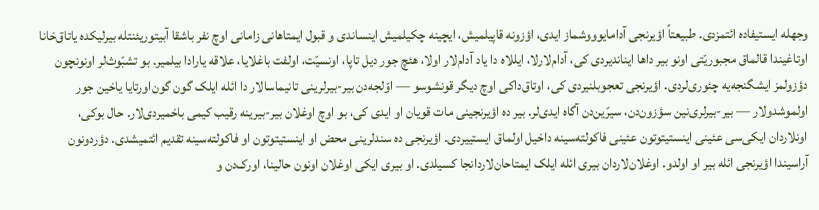وجهله ایستیفاده ائتمزدی. طبیعتاً اؤیرنجی آدامایوووشماز ایدی، اؤزونه قاپیلمیش، ایچینه چکیلمیش اینساندی و قبول ایمتاهانی زامانی اوچ نفر باشقا آبیتوریئنتله بیرلیکده یاتاق‌خانا اوتاغیندا قالماق مجبوریّتی اونو بیر داها ایناندیردی کی، آدام‌لارلا، ایللاه دا یاد آدام‌لار اولا، هئچ جور دیل تاپا، اونسیّت، اولفت باغلایا، علاقه یارادا بیلمیر. بو تشبّوث‌لر اونونچون دؤزولمز ایشگنجه‌یه چئوری‌لردی. اؤیرنجی تعجوبلنیردی کی، اوتاق‌داکی اوچ دیگر قونشوسو — اوّلجه‌دن بیر-بیرلرینی تانیماسا‌لار دا ائله ایلک گون گون‌اورتایا یاخین جور اولموشدولار — بیر-بیرلری‌نین سؤزون‌دن، سیرّین‌دن آگاه ایدی‌لر. بیر ده اؤیرنجینی مات قویان او ایدی کی، بو اوچ اوغلان بیر-بیرینه رقیب کیمی باخمیردی‌لار. حال بوکی، اونلاردان ایکی‌سی عئینی اینستیتوتون عئینی فاکولته‌سینه داخیل اولماق ایستییردی. اؤیرنجی ده سندلرینی محض او اینستیتوتون او فاکولته‌سینه تقدیم ائتمیشدی. دؤردونون آراسیندا اؤیرنجی ائله بیر او اولدو. اوغلان‌لاردان بیری ائله ایلک ایمتاحان‌لاردانجا کسیلدی. او بیری ایکی اوغلان اونون حالینا، اورک‌دن و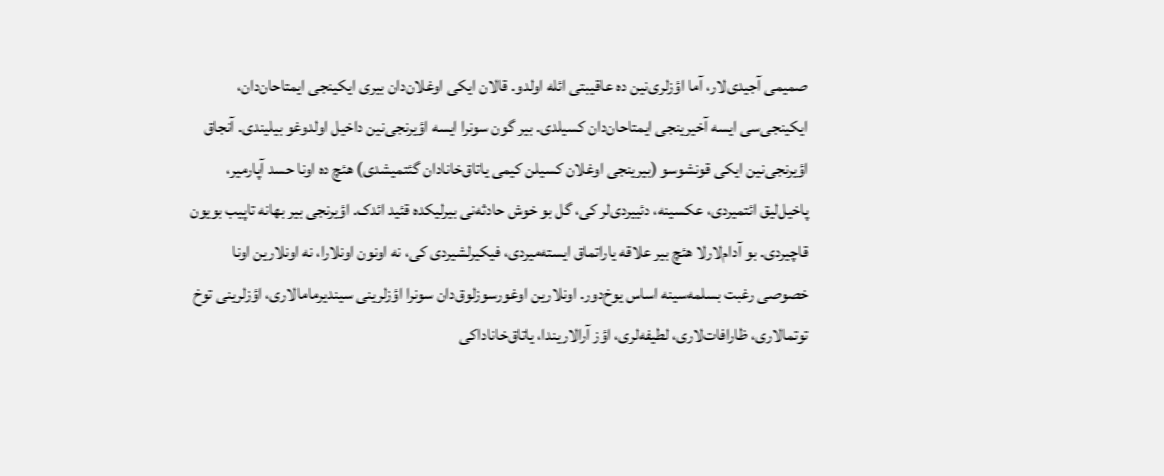صمیمی آجیدی‌لار، آما اؤزلری‌نین ده عاقیبتی ائله اولدو. قالان ایکی اوغلان‌دان بیری ایکینجی ایمتاحان‌دان، ایکینجی‌سی ایسه آخیرینجی ایمتاحان‌دان کسیلدی. بیر گون سونرا ایسه اؤیرنجی‌نین داخیل اولدوغو بیلیندی. آنجاق اؤیرنجی‌نین ایکی قونشوسو (بیرینجی اوغلان کسیلن کیمی یاتاق‌خانا‌دان گئتمیشدی) هئچ ده اونا حسد آپارمیر، پاخیل‌لیق ائتمیردی، عکسینه، دئییردی‌لر کی، گل بو خوش حادثه‌نی بیرلیکده قئید ائدک. اؤیرنجی بیر بهانه تاپیب بویون قاچیردی. بو آدام‌لارلا هئچ بیر علاقه یاراتماق ایسته‌میردی، فیکیرلشیردی کی، نه اونون اونلارا، نه اونلارین اونا خصوصی رغبت بسلمه‌سینه اساس یوخ‌دور. اونلارین اوغورسوزلوق‌دان سونرا اؤزلرینی سیندیرماما‌لاری، اؤزلرینی توخ توتما‌لاری، ظارافات‌لاری، لطیفه‌لری، اؤز آرا‌لاریندا، یاتاق‌خانا‌داکی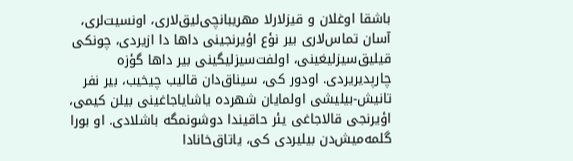باشقا اوغلان و قیزلارلا مهریبانچی‌لیق‌لاری، اونسیت‌لری، آسان تماس‌لاری بیر نؤع اؤیرنجینی داها دا ازیردی، چونکی قیلیق‌سیزلیغینی، اولفت‌سیزلیگینی بیر داها گؤزه چارپدیریردی. اودور کی، سیناق‌دان قالیب چیخیب، بیر نفر تانیش-بیلیشی اولمایان شهرده یاشایاجاغینی بیلن کیمی، اؤیرنجی قالاجاغی یئر حاقیندا دوشونمگه باشلادی. او بورا گلمه‌میش‌دن بیلیردی کی، یاتاق‌خانادا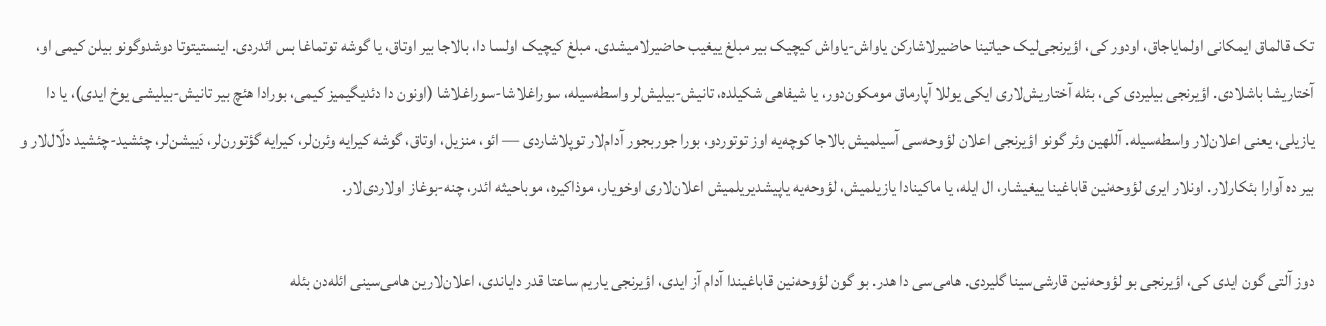تک قالماق ایمکانی اولمایا‌جاق، اودور کی، اؤیرنجی‌لیک حیاتینا حاضیرلاشارکن یاواش-یاواش کیچیک بیر مبلغ ییغیب حاضیرلامیشدی. مبلغ کیچیک اولسا دا، بالاجا بیر اوتاق، یا گوشه توتماغا بس ائدردی. اینستیتوتا دوشدوگونو بیلن کیمی او، آختاریشا باشلادی. اؤیرنجی بیلیردی کی، بئله آختاریش‌لاری ایکی یوللا آپارماق مومکون‌دور، یا شیفاهی شکیلده، تانیش-بیلیش‌لر واسطه‌سیله، سوراغلاشا-سوراغلاشا (اونون دا دئدیگیمیز کیمی، بورادا هئچ بیر تانیش-بیلیشی یوخ ایدی)، یا دا یازیلی، یعنی اعلان‌لار واسطه‌سیله. آللهین وئر گونو اؤیرنجی اعلان لؤوحه‌سی آسیلمیش بالاجا کوچه‌یه اوز توتوردو، بورا جوربجور آدام‌لار توپلاشاردی — ائو، منزیل، اوتاق، گوشه کیرایه وئرن‌لر، کیرایه گؤتورن‌لر، دَییشن‌لر، چئشید-چئشید دلّال‌لار و بیر ده آوارا بئکارلار. اونلار ایری لؤوحه‌نین قاباغینا ییغیشار، ال ایله، یا ماکینادا یازیلمیش، لؤوحه‌یه یاپیشدیریلمیش اعلان‌لاری اوخویار، موذاکیره، موباحیثه ائدر، چنه-بوغاز اولاردی‌لار.

دوز آلتی گون ایدی کی، اؤیرنجی بو لؤوحه‌نین قارشی‌سینا گلیردی. هامی‌سی دا هدر. بو گون لؤوحه‌نین قاباغیندا آدام آز ایدی، اؤیرنجی یاریم ساعتا قدر دایاندی، اعلان‌لارین هامی‌سینی ائله‌دن بئله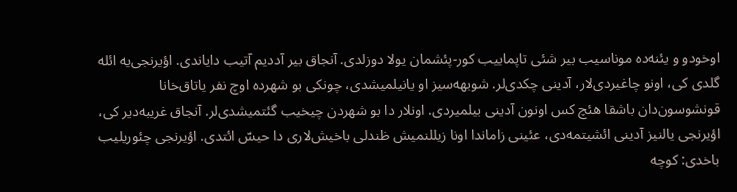اوخودو و یئنه‌ده موناسیب بیر شئی تاپماییب کور-پئشمان یولا دوزلدی. آنجاق بیر آددیم آتیب دایاندی. اؤیرنجی‌یه ائله گلدی کی، اونو چاغیردی‌لار، آدینی چکدی‌لر. شوبهه‌سیز او یانیلمیشدی، چونکی بو شهرده اوچ نفر یاتاق‌خانا قونشوسون‌دان باشقا هئچ کس اونون آدینی بیلمیردی. اونلار دا بو شهردن چیخیب گئتمیشدی‌لر. آنجاق غریبه‌دیر کی، اؤیرنجی یالنیز آدینی ائشیتمه‌دی، عئینی زاماندا اونا زیللنمیش ظندلی باخیش‌لاری دا حیسّ ائتدی. اؤیرنجی چئوریلیب باخدی: کوچه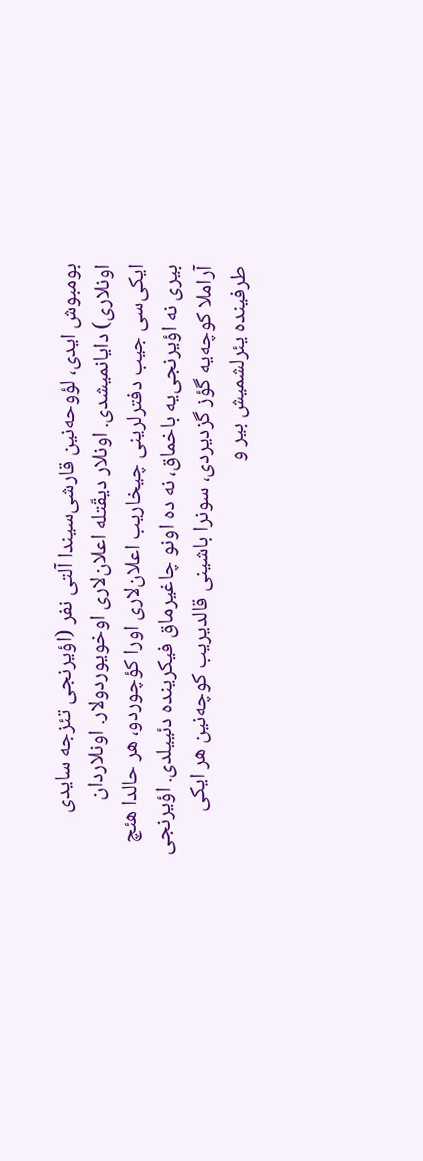بومبوش ایدی، لؤوحه‌نین قارشی‌سیندا آلتی نفر (اؤیرنجی تئزجه سایدی اونلاری) دایانمیشدی. اونلار دیقّتله اعلان‌لاری اوخویوردولار. اونلاردان ایکی‌سی جیب دفترلرینی چیخاریب اعلان‌لاری اورا کؤچوردو، هر حالدا هئچ بیری نه اؤیرنجی‌یه باخماق، نه ده اونو چاغیرماق فیکرینده دئییلدی. اؤیرنجی آراملا کوچه‌یه گؤز گزدیردی، سونرا باشینی قالدیریب کوچه‌نین هر ایکی طرفینده یئرلشمیش بیر و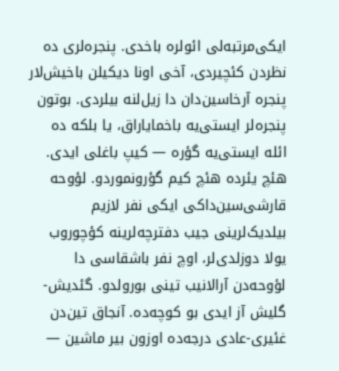ایکی‌مرتبه‌لی ائولره باخدی. پنجره‌لری ده نظردن کئچیردی، آخی اونا دیکیلن باخیش‌لار پنجره آرخاسین‌دان دا زیل‌لنه بیلردی. بوتون پنجره‌لر ایستی‌یه باخمایا‌راق، یا بلکه ده ائله ایستی‌یه گؤره — کیپ باغلی ایدی. هئچ یئرده هئچ کیم گؤرونموردو. لؤوحه قارشی‌سین‌داکی ایکی نفر لازیم بیلدیک‌لرینی جیب دفترچه‌لرینه کؤچوروب یولا دوزلدی‌لر، اوچ نفر باشقاسی دا لؤوحه‌دن آرالانیب تینی بورولدو. گئدیش-گلیش آز ایدی بو کوچه‌ده. آنجاق تین‌دن غئیری-عادی درجه‌ده اوزون بیر ماشین —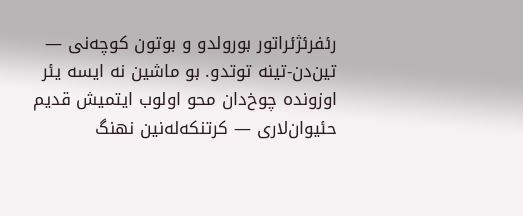رئفرئژئراتور بورولدو و بوتون کوچه‌نی — تین‌دن-تینه توتدو. بو ماشین نه ایسه یئر اوزونده چوخ‌دان محو اولوب ایتمیش قدیم حئیوان‌لاری — کرتنکه‌له‌نین نهنگ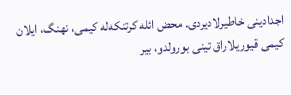اجدادینی خاطیرلادیردی. محض ائله کرتنکه‌له کیمی، نهنگ، ایلان کیمی قیوریلا‌راق تینی بورولدو، بیر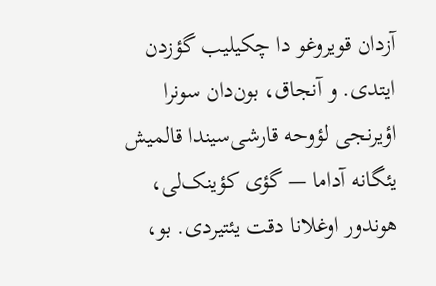آزدان قویروغو دا چکیلیب گؤزدن ایتدی. و آنجاق، بون‌دان سونرا اؤیرنجی لؤوحه قارشی‌سیندا قالمیش یئگانه آداما — گؤی کؤینک‌لی، هوندور اوغلانا دقت یئتیردی. بو،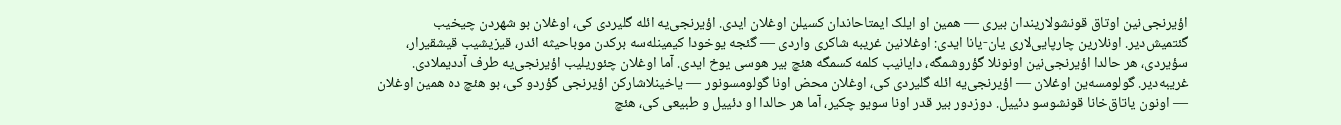اؤیرنجی‌نین اوتاق قونشولاریندان‌ بیری — همین او ایلک ایمتاحاندان کسیلن اوغلان ایدی. اؤیرنجی‌یه ائله گلیردی کی، اوغلان بو شهردن چیخیب گئتمیش‌دیر. اونلارین چارپایی‌لاری یان-یانا ایدی: اوغلانین غریبه شاکری واردی — گئجه یوخودا کیمینله‌سه برکدن موباحیثه ائدر، قیزیشیب قیشقیرار، سؤیردی، هر حالدا اؤیرنجی‌نین اونونلا گؤروشمگه، دایانیب کلمه کسمگه هئچ بیر هو‌سی یوخ ایدی. آما اوغلان چئوریلیب اؤیرنجی‌یه طرف آددیملادی. غریبه‌دیر. گولومسه‌ین اوغلان — اؤیرنجی‌یه ائله گلیردی کی، اوغلان محض اونا گولومسونور — یاخینلاشارکن اؤیرنجی گؤردو کی، بو هئچ ده همین اوغلان — اونون یاتاق‌خانا قونشوسو دئییل. دوزدور بیر قدر اونا سویو چکیر، آما هر حالدا او دئییل و طبیعی کی، هئچ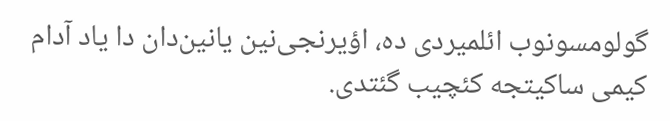گولومسونوب ائلمیردی ده، اؤیرنجی‌نین یانین‌دان دا یاد آدام کیمی ساکیتجه کئچیب گئتدی.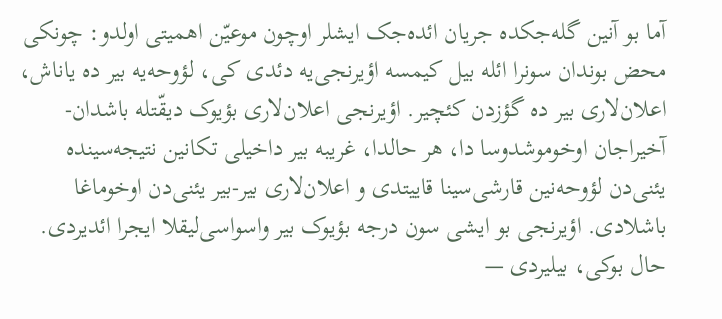آما بو آنین گله‌جکده جریان ائده‌جک ایشلر اوچون موعیّن اهمیتی اولدو: چونکی محض بوندان سونرا ائله بیل کیمسه اؤیرنجی‌یه دئدی کی، لؤوحه‌یه بیر ده یاناش، اعلان‌لاری بیر ده گؤزدن کئچیر. اؤیرنجی اعلان‌لاری بؤیوک دیقّتله باشدان-آخیراجان اوخوموشدوسا دا، هر حالدا، غریبه بیر داخیلی تکانین نتیجه‌سینده یئنی‌دن لؤوحه‌نین قارشی‌سینا قاییتدی و اعلان‌لاری بیر-بیر یئنی‌دن اوخوماغا باشلادی. اؤیرنجی بو ایشی سون درجه بؤیوک بیر واسواسی‌لیقلا ایجرا ائدیردی. حال بوکی، بیلیردی —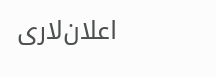اعلان‌لاری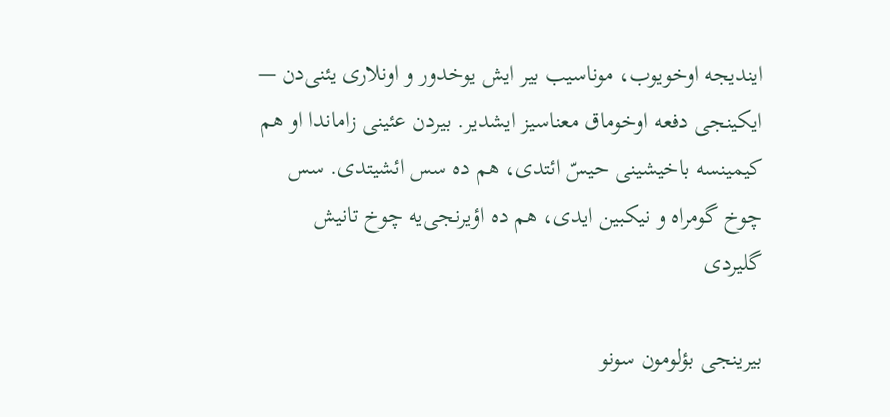ایندیجه اوخویوب، موناسیب بیر ایش یوخدور و اونلاری یئنی‌دن — ایکینجی دفعه اوخوماق معنا‌سیز ایشدیر. بیردن عئینی زاماندا او هم کیمینسه باخیشینی حیسّ ائتدی، هم ده سس ائشیتدی. سس چوخ گومراه و نیکبین ایدی، هم ده اؤیرنجی‌یه چوخ تانیش گلیردی

بیرینجی بؤلومون سونو